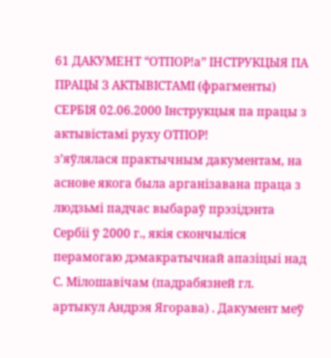61 ДАКУМЕНТ “ОТПОР!а” ІНСТРУКЦЫЯ ПА ПРАЦЫ З АКТЫВІСТАМІ (фрагменты) СЕРБІЯ 02.06.2000 Інструкцыя па працы з актывістамі руху ОТПОР!
з’яўлялася практычным дакументам, на аснове якога была арганізавана праца з людзьмі падчас выбараў прэзідэнта Сербіі ў 2000 г., якія скончыліся перамогаю дэмакратычнай апазіцыі над С. Мілошавічам (падрабязней гл. артыкул Андрэя Ягорава) . Дакумент меў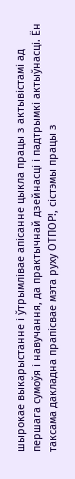шырокае выкарыстанне і ўтрымлівае апісанне цыкла працы з актывістамі ад першага сумоўя і навучання, да практычнай дзейнасці і падтрымкі актыўнасці. Ён таксама дакладна прапісвае мэта руху ОТПОР!, сістэмы працы з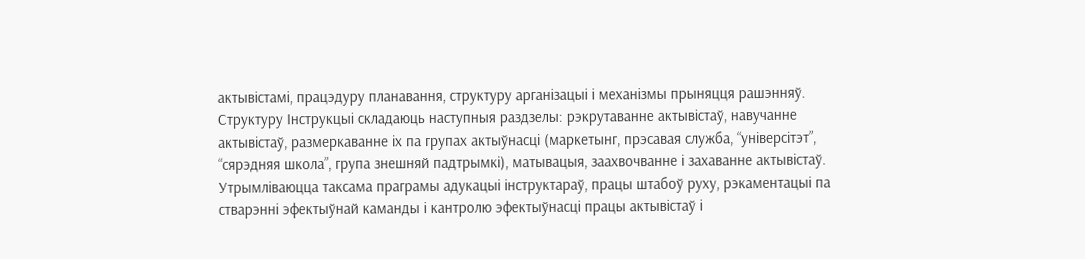актывістамі, працэдуру планавання, структуру арганізацыі і механізмы прыняцця рашэнняў.
Структуру Інструкцыі складаюць наступныя раздзелы: рэкрутаванне актывістаў, навучанне актывістаў, размеркаванне іх па групах актыўнасці (маркетынг, прэсавая служба, “універсітэт”, “сярэдняя школа”, група знешняй падтрымкі), матывацыя, заахвочванне і захаванне актывістаў. Утрымліваюцца таксама праграмы адукацыі інструктараў, працы штабоў руху, рэкаментацыі па стварэнні эфектыўнай каманды і кантролю эфектыўнасці працы актывістаў і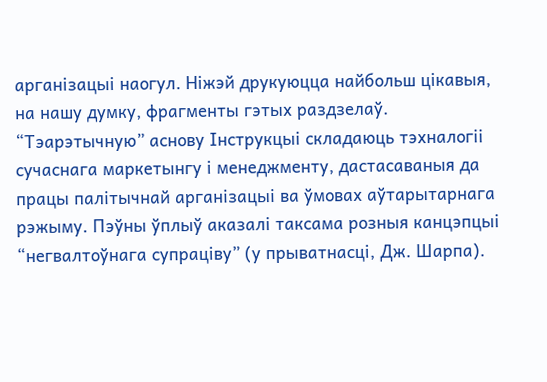арганізацыі наогул. Ніжэй друкуюцца найбольш цікавыя, на нашу думку, фрагменты гэтых раздзелаў. “Тэарэтычную” аснову Інструкцыі складаюць тэхналогіі сучаснага маркетынгу і менеджменту, дастасаваныя да працы палітычнай арганізацыі ва ўмовах аўтарытарнага рэжыму. Пэўны ўплыў аказалі таксама розныя канцэпцыі “негвалтоўнага супраціву” (у прыватнасці, Дж. Шарпа).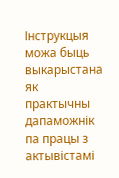Інструкцыя можа быць выкарыстана як практычны дапаможнік па працы з актывістамі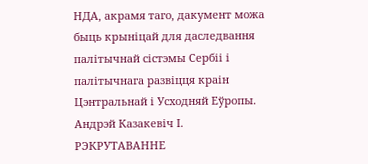НДА, акрамя таго, дакумент можа быць крыніцай для даследвання палітычнай сістэмы Сербіі і палітычнага развіцця краін Цэнтральнай і Усходняй Еўропы.
Андрэй Казакевіч І. РЭКРУТАВАННЕ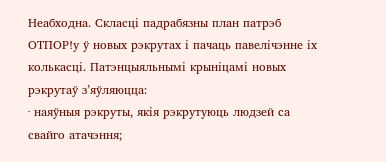Неабходна. Скласці падрабязны план патрэб ОТПОР!у ў новых рэкрутах і пачаць павелічэнне іх колькасці. Патэнцыяльнымі крыніцамі новых рэкрутаў з’яўляюцца:
· наяўныя рэкруты, якія рэкрутуюць людзей са свайго атачэння;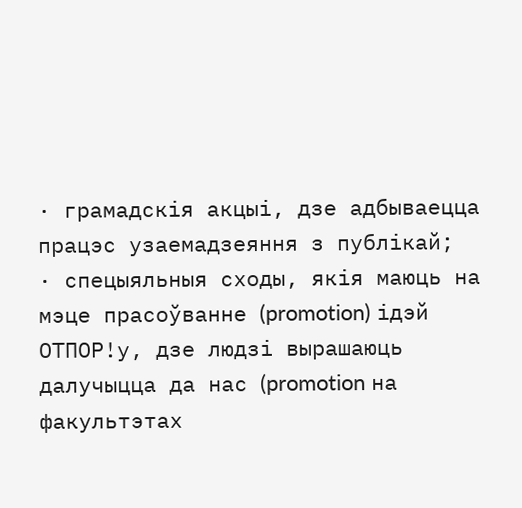· грамадскія акцыі, дзе адбываецца працэс узаемадзеяння з публікай;
· спецыяльныя сходы, якія маюць на мэце прасоўванне (promotion) ідэй ОТПОР!у, дзе людзі вырашаюць далучыцца да нас (promotion на факультэтах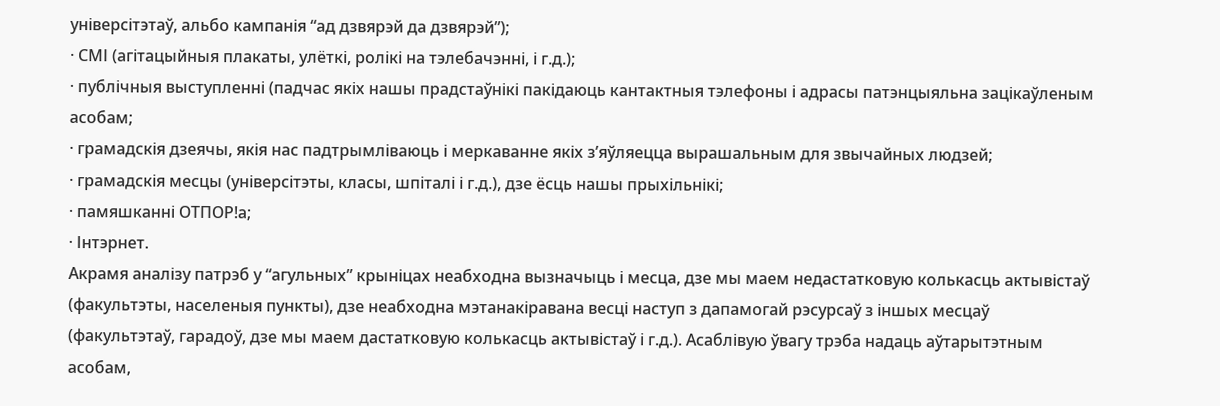універсітэтаў, альбо кампанія “ад дзвярэй да дзвярэй”);
· СМІ (агітацыйныя плакаты, улёткі, ролікі на тэлебачэнні, і г.д.);
· публічныя выступленні (падчас якіх нашы прадстаўнікі пакідаюць кантактныя тэлефоны і адрасы патэнцыяльна зацікаўленым асобам;
· грамадскія дзеячы, якія нас падтрымліваюць і меркаванне якіх з’яўляецца вырашальным для звычайных людзей;
· грамадскія месцы (універсітэты, класы, шпіталі і г.д.), дзе ёсць нашы прыхільнікі;
· памяшканні ОТПОР!а;
· Інтэрнет.
Акрамя аналізу патрэб у “агульных” крыніцах неабходна вызначыць і месца, дзе мы маем недастатковую колькасць актывістаў (факультэты, населеныя пункты), дзе неабходна мэтанакіравана весці наступ з дапамогай рэсурсаў з іншых месцаў (факультэтаў, гарадоў, дзе мы маем дастатковую колькасць актывістаў і г.д.). Асаблівую ўвагу трэба надаць аўтарытэтным асобам,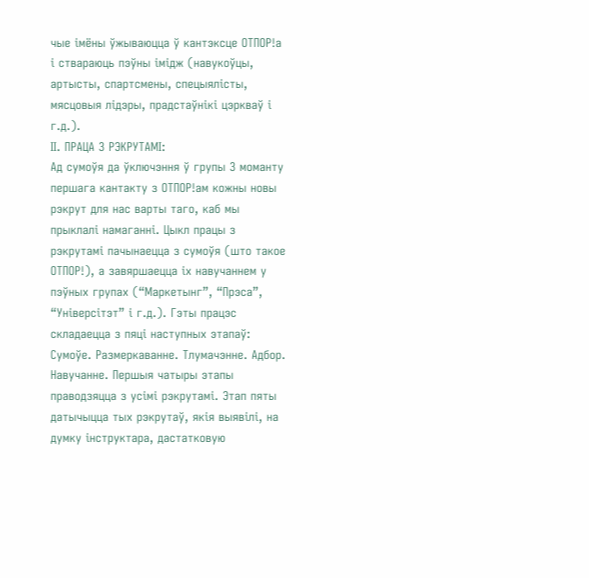чые імёны ўжываюцца ў кантэксце ОТПОР!а і ствараюць пэўны імідж (навукоўцы, артысты, спартсмены, спецыялісты, мясцовыя лідэры, прадстаўнікі цэркваў і г.д.).
ІІ. ПРАЦА З РЭКРУТАМІ:
Ад сумоўя да ўключэння ў групы З моманту першага кантакту з ОТПОР!ам кожны новы рэкрут для нас варты таго, каб мы прыклалі намаганні. Цыкл працы з рэкрутамі пачынаецца з сумоўя (што такое ОТПОР!), а завяршаецца іх навучаннем у пэўных групах (“Маркетынг”, “Прэса”, “Універсітэт” і г.д.). Гэты працэс складаецца з пяці наступных этапаў:
Сумоўе. Размеркаванне. Тлумачэнне. Адбор. Навучанне. Першыя чатыры этапы праводзяцца з усімі рэкрутамі. Этап пяты датычыцца тых рэкрутаў, якія выявілі, на думку інструктара, дастатковую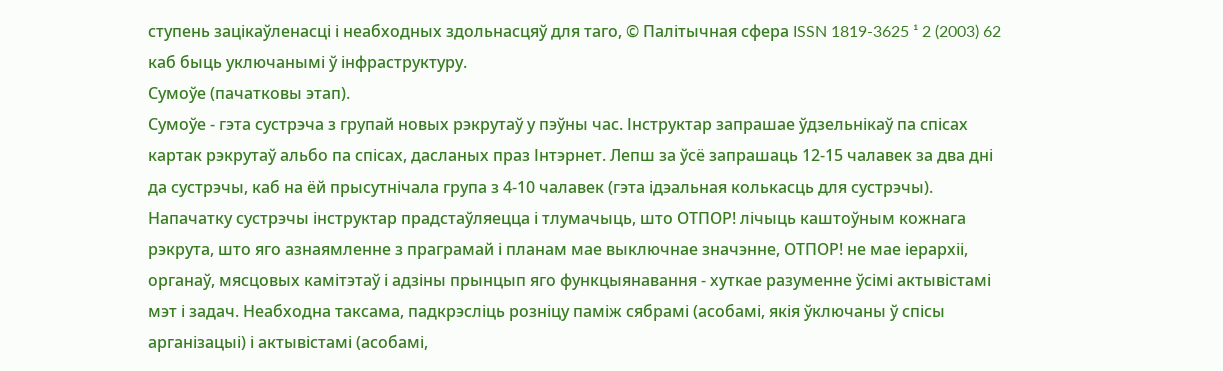ступень зацікаўленасці і неабходных здольнасцяў для таго, © Палiтычная сфера ISSN 1819-3625 ¹ 2 (2003) 62 каб быць уключанымі ў інфраструктуру.
Сумоўе (пачатковы этап).
Сумоўе - гэта сустрэча з групай новых рэкрутаў у пэўны час. Інструктар запрашае ўдзельнікаў па спісах картак рэкрутаў альбо па спісах, дасланых праз Інтэрнет. Лепш за ўсё запрашаць 12-15 чалавек за два дні да сустрэчы, каб на ёй прысутнічала група з 4-10 чалавек (гэта ідэальная колькасць для сустрэчы). Напачатку сустрэчы інструктар прадстаўляецца і тлумачыць, што ОТПОР! лічыць каштоўным кожнага рэкрута, што яго азнаямленне з праграмай і планам мае выключнае значэнне, ОТПОР! не мае іерархіі, органаў, мясцовых камітэтаў і адзіны прынцып яго функцыянавання - хуткае разуменне ўсімі актывістамі мэт і задач. Неабходна таксама, падкрэсліць розніцу паміж сябрамі (асобамі, якія ўключаны ў спісы арганізацыі) і актывістамі (асобамі,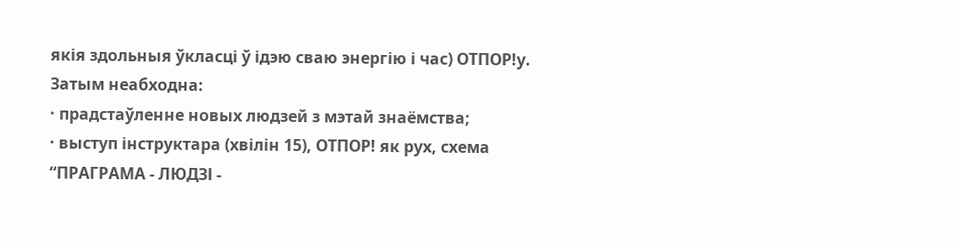якія здольныя ўкласці ў ідэю сваю энергію і час) ОТПОР!у.
Затым неабходна:
· прадстаўленне новых людзей з мэтай знаёмства;
· выступ інструктара (хвілін 15), ОТПОР! як рух, схема “ПРАГРАМА - ЛЮДЗІ -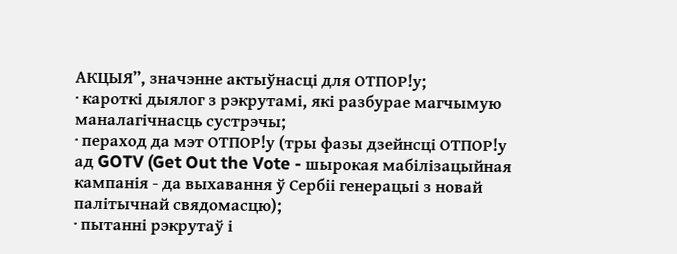АКЦЫЯ”, значэнне актыўнасці для ОТПОР!у;
· кароткі дыялог з рэкрутамі, які разбурае магчымую маналагічнасць сустрэчы;
· пераход да мэт ОТПОР!у (тры фазы дзейнсці ОТПОР!у ад GOTV (Get Out the Vote - шырокая мабілізацыйная кампанія - да выхавання ў Сербіі генерацыі з новай палітычнай свядомасцю);
· пытанні рэкрутаў і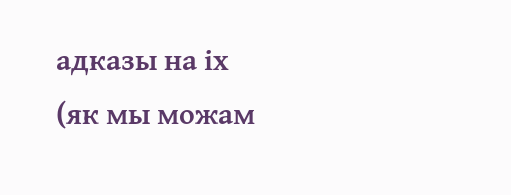адказы на іх (як мы можам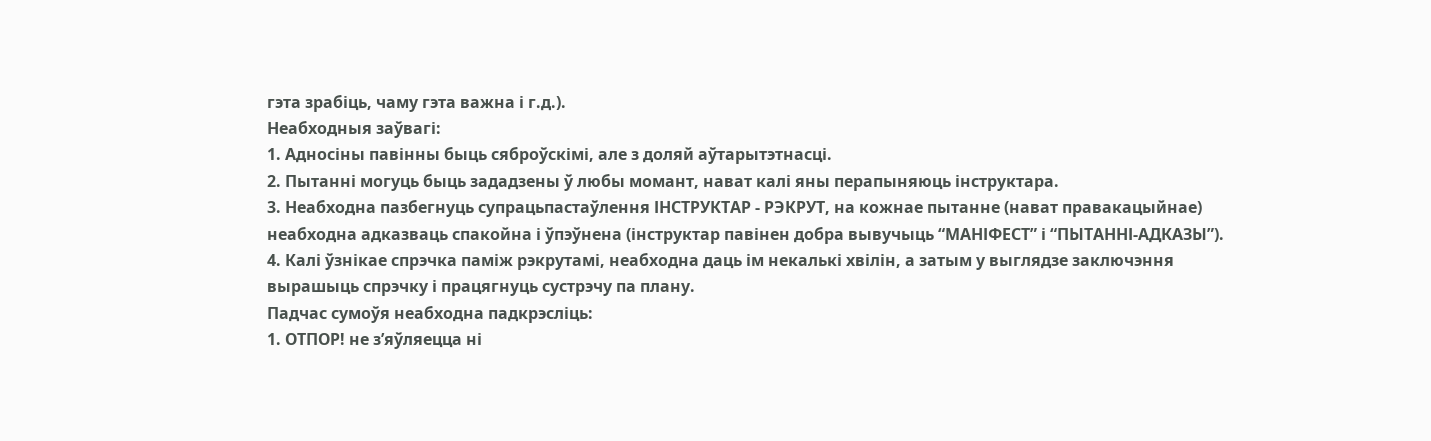гэта зрабіць, чаму гэта важна і г.д.).
Неабходныя заўвагі:
1. Адносіны павінны быць сяброўскімі, але з доляй аўтарытэтнасці.
2. Пытанні могуць быць зададзены ў любы момант, нават калі яны перапыняюць інструктара.
3. Неабходна пазбегнуць супрацьпастаўлення ІНСТРУКТАР - РЭКРУТ, на кожнае пытанне (нават правакацыйнае) неабходна адказваць спакойна і ўпэўнена (інструктар павінен добра вывучыць “МАНІФЕСТ” і “ПЫТАННІ-АДКАЗЫ”).
4. Калі ўзнікае спрэчка паміж рэкрутамі, неабходна даць ім некалькі хвілін, а затым у выглядзе заключэння вырашыць спрэчку і працягнуць сустрэчу па плану.
Падчас сумоўя неабходна падкрэсліць:
1. ОТПОР! не з’яўляецца ні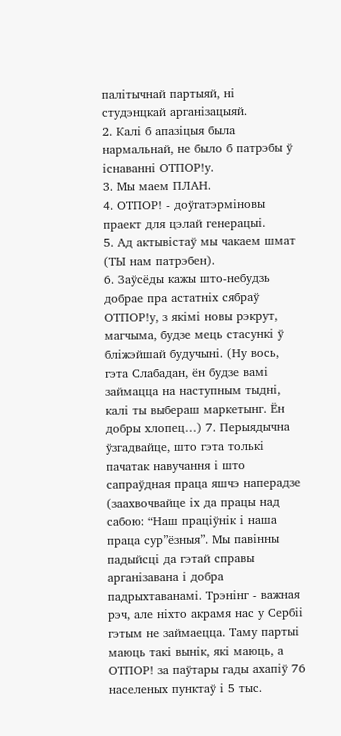палітычнай партыяй, ні студэнцкай арганізацыяй.
2. Калі б апазіцыя была нармальнай, не было б патрэбы ў існаванні ОТПОР!у.
3. Мы маем ПЛАН.
4. ОТПОР! - доўгатэрміновы праект для цэлай генерацыі.
5. Ад актывістаў мы чакаем шмат (ТЫ нам патрэбен).
6. Заўсёды кажы што-небудзь добрае пра астатніх сябраў ОТПОР!у, з якімі новы рэкрут, магчыма, будзе мець стасункі ў бліжэйшай будучыні. (Ну вось, гэта Слабадан, ён будзе вамі займацца на наступным тыдні, калі ты выбераш маркетынг. Ён добры хлопец…) 7. Перыядычна ўзгадвайце, што гэта толькі пачатак навучання і што сапраўдная праца яшчэ наперадзе (заахвочвайце іх да працы над сабою: “Наш праціўнік і наша праца сур”ёзныя”. Мы павінны падыйсці да гэтай справы арганізавана і добра падрыхтаванамі. Трэнінг - важная рэч, але ніхто акрамя нас у Сербіі гэтым не займаецца. Таму партыі маюць такі вынік, які маюць, а ОТПОР! за паўтары гады ахапіў 76 населеных пунктаў і 5 тыс.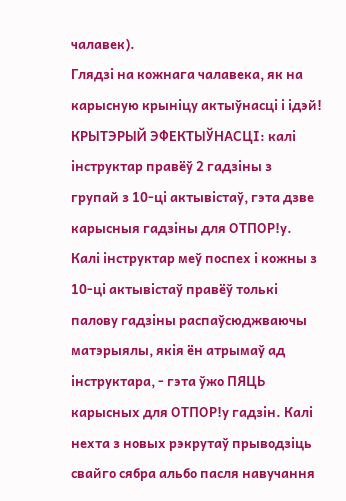чалавек).
Глядзі на кожнага чалавека, як на карысную крыніцу актыўнасці і ідэй!
КРЫТЭРЫЙ ЭФЕКТЫЎНАСЦІ: калі інструктар правёў 2 гадзіны з групай з 10-ці актывістаў, гэта дзве карысныя гадзіны для ОТПОР!у. Калі інструктар меў поспех і кожны з 10-ці актывістаў правёў толькі палову гадзіны распаўсюджваючы матэрыялы, якія ён атрымаў ад інструктара, - гэта ўжо ПЯЦЬ карысных для ОТПОР!у гадзін. Калі нехта з новых рэкрутаў прыводзіць свайго сябра альбо пасля навучання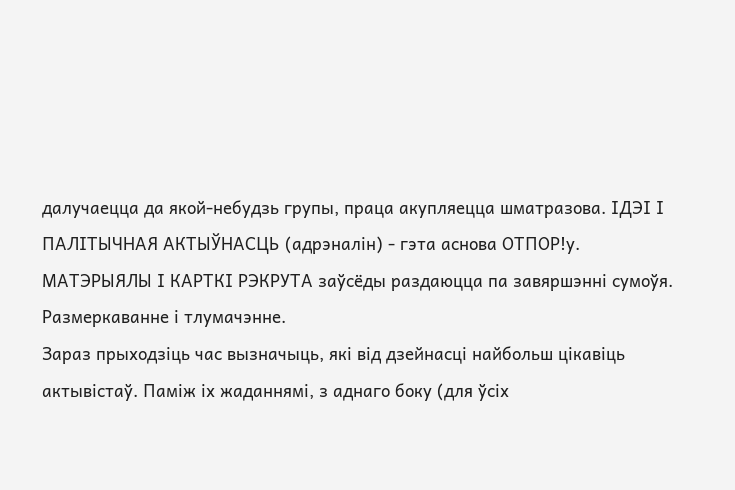далучаецца да якой-небудзь групы, праца акупляецца шматразова. ІДЭІ І ПАЛІТЫЧНАЯ АКТЫЎНАСЦЬ (адрэналін) - гэта аснова ОТПОР!у.
МАТЭРЫЯЛЫ І КАРТКІ РЭКРУТА заўсёды раздаюцца па завяршэнні сумоўя.
Размеркаванне і тлумачэнне.
Зараз прыходзіць час вызначыць, які від дзейнасці найбольш цікавіць актывістаў. Паміж іх жаданнямі, з аднаго боку (для ўсіх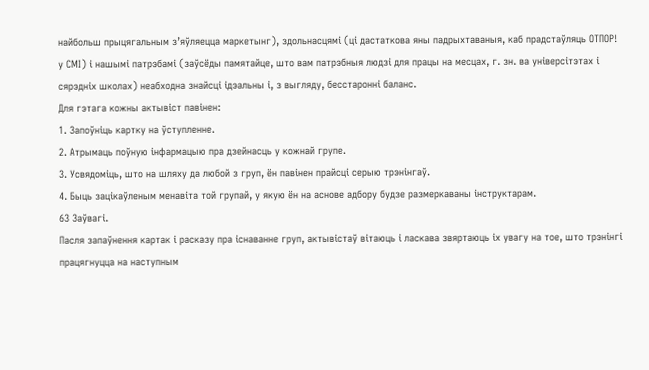найбольш прыцягальным з’яўляецца маркетынг), здольнасцямі (ці дастаткова яны падрыхтаваныя, каб прадстаўляць ОТПОР!
у СМІ) і нашымі патрэбамі (заўсёды памятайце, што вам патрэбныя людзі для працы на месцах, г. зн. ва універсітэтах і сярэдніх школах) неабходна знайсці ідэальны і, з выгляду, бесстаронні баланс.
Для гэтага кожны актывіст павінен:
1. Запоўніць картку на ўступленне.
2. Атрымаць поўную інфармацыю пра дзейнасць у кожнай групе.
3. Усвядоміць, што на шляху да любой з груп, ён павінен прайсці серыю трэнінгаў.
4. Быць зацікаўленым менавіта той групай, у якую ён на аснове адбору будзе размеркаваны інструктарам.
63 Заўвагі.
Пасля запаўнення картак і расказу пра існаванне груп, актывістаў вітаюць і ласкава звяртаюць іх увагу на тое, што трэнінгі працягнуцца на наступным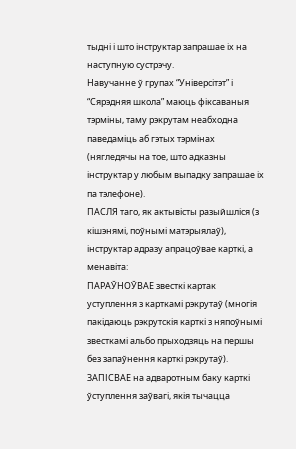тыдні і што інструктар запрашае іх на наступную сустрэчу.
Навучанне ў групах “Універсітэт” і “Сярэдняя школа” маюць фіксаваныя тэрміны, таму рэкрутам неабходна паведаміць аб гэтых тэрмінах (нягледячы на тое, што адказны інструктар у любым выпадку запрашае іх па тэлефоне).
ПАСЛЯ таго, як актывісты разыйшліся (з кішэнямі, поўнымі матэрыялаў), інструктар адразу апрацоўвае карткі, а менавіта:
ПАРАЎНОЎВАЕ звесткі картак уступлення з карткамі рэкрутаў (многія пакідаюць рэкрутскія карткі з няпоўнымі звесткамі альбо прыходзяць на першы без запаўнення карткі рэкрутаў).
ЗАПІСВАЕ на адваротным баку карткі ўступлення заўвагі, якія тычацца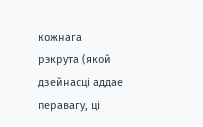кожнага рэкрута (якой дзейнасці аддае перавагу, ці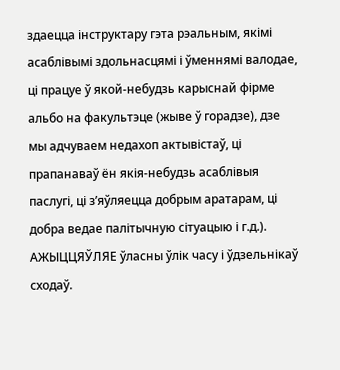здаецца інструктару гэта рэальным, якімі асаблівымі здольнасцямі і ўменнямі валодае, ці працуе ў якой-небудзь карыснай фірме альбо на факультэце (жыве ў горадзе), дзе мы адчуваем недахоп актывістаў, ці прапанаваў ён якія-небудзь асаблівыя паслугі, ці з’яўляецца добрым аратарам, ці добра ведае палітычную сітуацыю і г.д.).
АЖЫЦЦЯЎЛЯЕ ўласны ўлік часу і ўдзельнікаў сходаў.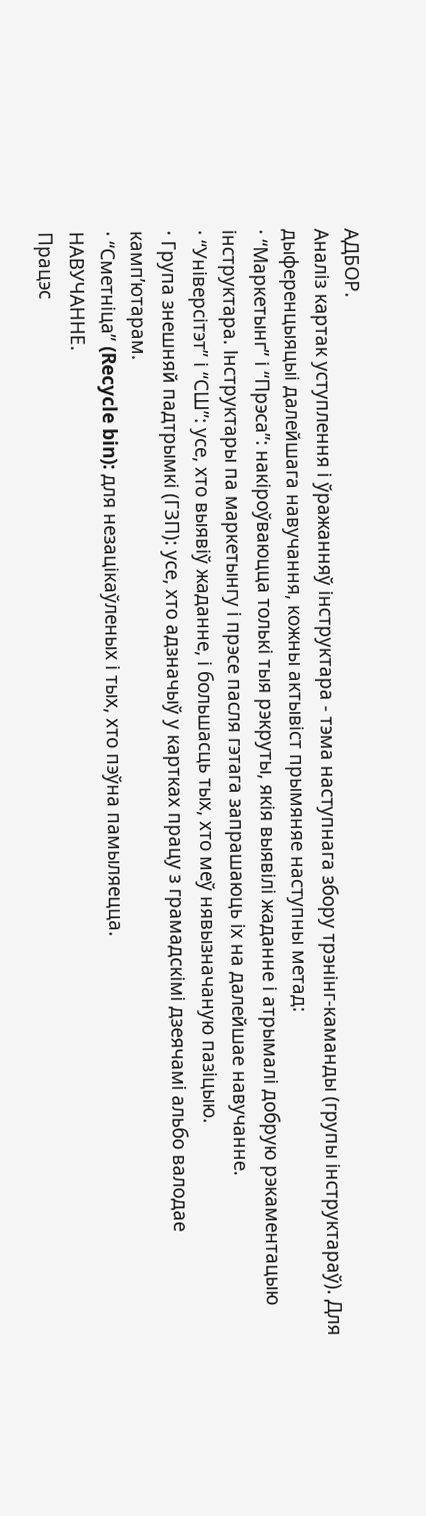АДБОР.
Аналіз картак уступлення і ўражанняў інструктара - тэма наступнага збору трэнінг-каманды (групы інструктараў). Для дыференцыяцыі далейшага навучання, кожны актывіст прымяняе наступны метад:
· “Маркетынг” і “Прэса”: накіроўваюцца толькі тыя рэкруты, якія выявілі жаданне і атрымалі добрую рэкаментацыю інструктара. Інструктары па маркетынгу і прэсе пасля гэтага запрашаюць іх на далейшае навучанне.
· “Універсітэт” і “СШ”: усе, хто выявіў жаданне, і большасць тых, хто меў нявызначаную пазіцыю.
· Група знешняй падтрымкі (ГЗП): усе, хто адзначыў у картках працу з грамадскімі дзеячамі альбо валодае камп’ютарам.
· “Сметніца” (Recycle bin): для незацікаўленых і тых, хто пэўна памыляецца.
НАВУЧАННЕ.
Працэс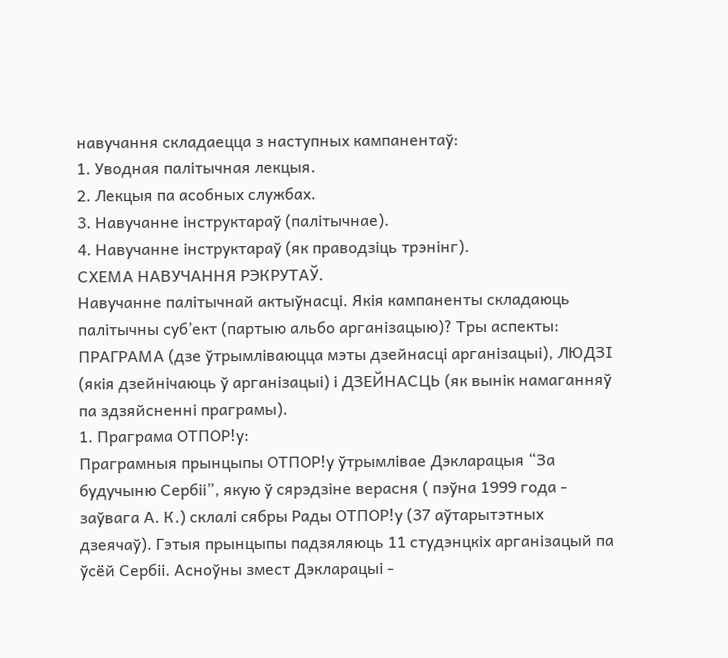навучання складаецца з наступных кампанентаў:
1. Уводная палітычная лекцыя.
2. Лекцыя па асобных службах.
3. Навучанне інструктараў (палітычнае).
4. Навучанне інструктараў (як праводзіць трэнінг).
СХЕМА НАВУЧАННЯ РЭКРУТАЎ.
Навучанне палітычнай актыўнасці. Якія кампаненты складаюць палітычны суб’ект (партыю альбо арганізацыю)? Тры аспекты: ПРАГРАМА (дзе ўтрымліваюцца мэты дзейнасці арганізацыі), ЛЮДЗІ (якія дзейнічаюць ў арганізацыі) і ДЗЕЙНАСЦЬ (як вынік намаганняў па здзяйсненні праграмы).
1. Праграма ОТПОР!у:
Праграмныя прынцыпы ОТПОР!у ўтрымлівае Дэкларацыя “За будучыню Сербіі”, якую ў сярэдзіне верасня ( пэўна 1999 года - заўвага А. К.) склалі сябры Рады ОТПОР!у (37 аўтарытэтных дзеячаў). Гэтыя прынцыпы падзяляюць 11 студэнцкіх арганізацый па ўсёй Сербіі. Асноўны змест Дэкларацыі -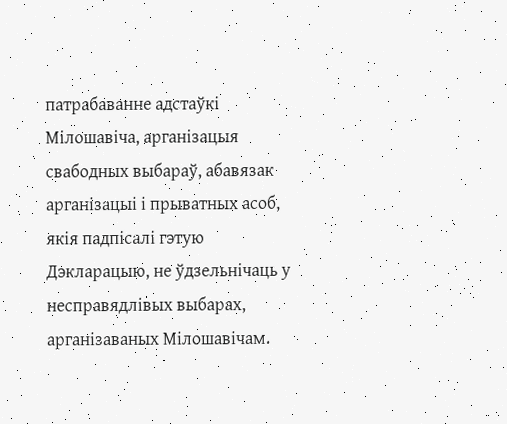патрабаванне адстаўкі Мілошавіча, арганізацыя свабодных выбараў, абавязак арганізацыі і прыватных асоб, якія падпісалі гэтую Дэкларацыю, не ўдзельнічаць у несправядлівых выбарах, арганізаваных Мілошавічам.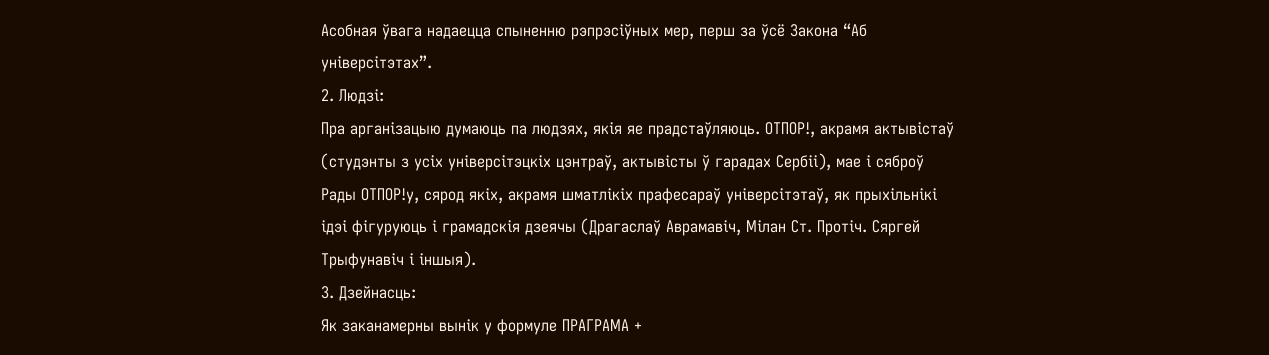Асобная ўвага надаецца спыненню рэпрэсіўных мер, перш за ўсё Закона “Аб універсітэтах”.
2. Людзі:
Пра арганізацыю думаюць па людзях, якія яе прадстаўляюць. ОТПОР!, акрамя актывістаў (студэнты з усіх універсітэцкіх цэнтраў, актывісты ў гарадах Сербіі), мае і сяброў Рады ОТПОР!у, сярод якіх, акрамя шматлікіх прафесараў універсітэтаў, як прыхільнікі ідэі фігуруюць і грамадскія дзеячы (Драгаслаў Аврамавіч, Мілан Ст. Протіч. Сяргей Трыфунавіч і іншыя).
3. Дзейнасць:
Як заканамерны вынік у формуле ПРАГРАМА +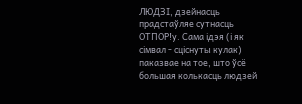ЛЮДЗІ, дзейнасць прадстаўляе сутнасць ОТПОР!у. Сама ідэя (і як сімвал - сціснуты кулак) паказвае на тое, што ўсё большая колькасць людзей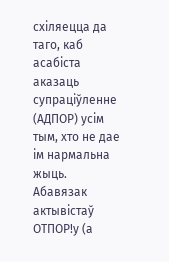схіляецца да таго, каб асабіста аказаць супраціўленне (АДПОР) усім тым, хто не дае ім нармальна жыць. Абавязак актывістаў ОТПОР!у (а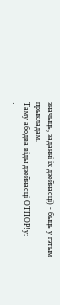значыць, заданні іх дзейнасці) - быць у гэтым прыкладам.
Таму абодва віды дзейнасці ОТПОР!у:
·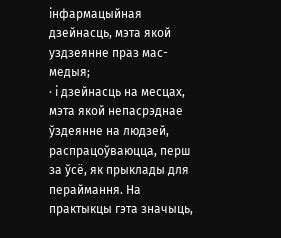інфармацыйная дзейнасць, мэта якой уздзеянне праз мас-медыя;
· і дзейнасць на месцах, мэта якой непасрэднае ўздеянне на людзей, распрацоўваюцца, перш за ўсё, як прыклады для пераймання. На практыкцы гэта значыць,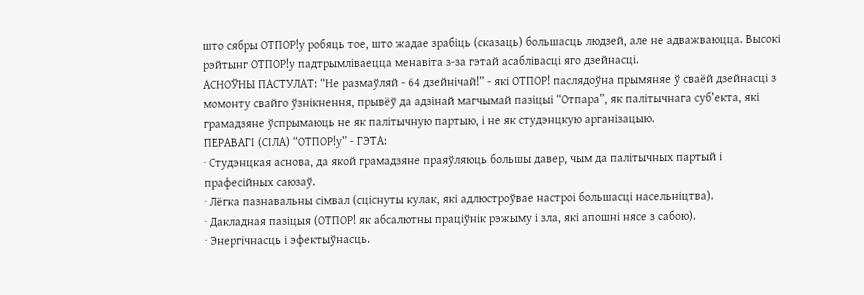што сябры ОТПОР!у робяць тое, што жадае зрабіць (сказаць) большасць людзей, але не адважваюцца. Высокі рэйтынг ОТПОР!у падтрымліваецца менавіта з-за гэтай асаблівасці яго дзейнасці.
АСНОЎНЫ ПАСТУЛАТ: “Не размаўляй - 64 дзейнічай!” - які ОТПОР! паслядоўна прымяняе ў сваёй дзейнасці з момонту свайго ўзнікнення, прывёў да адзінай магчымай пазіцыі “Отпара”, як палітычнага суб’екта, які грамадзяне ўспрымаюць не як палітычную партыю, і не як студэнцкую арганізацыю.
ПЕРАВАГІ (СІЛА) “ОТПОР!у” - ГЭТА:
· Студэнцкая аснова, да якой грамадзяне праяўляюць большы давер, чым да палітычных партый і прафесійных саюзаў.
· Лёгка пазнавальны сімвал (сціснуты кулак, які адлюстроўвае настроі большасці насельніцтва).
· Дакладная пазіцыя (ОТПОР! як абсалютны праціўнік рэжыму і зла, які апошні нясе з сабою).
· Энергічнасць і эфектыўнасць.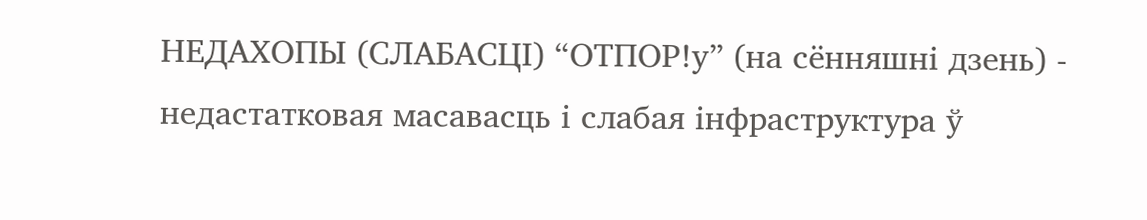НЕДАХОПЫ (СЛАБАСЦІ) “ОТПОР!у” (на сённяшні дзень) - недастатковая масавасць і слабая інфраструктура ў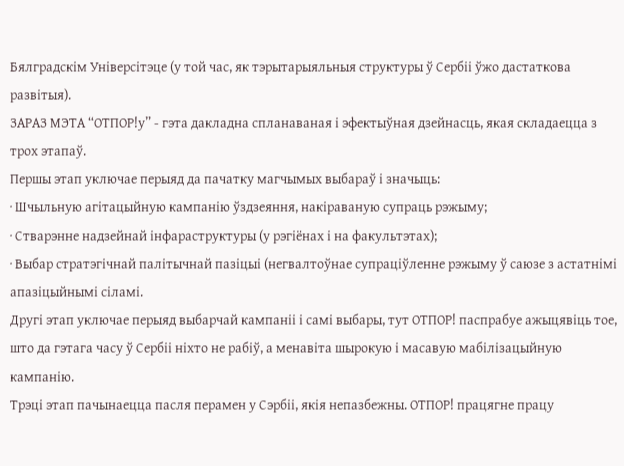Бялградскім Універсітэце (у той час, як тэрытарыяльныя структуры ў Сербіі ўжо дастаткова развітыя).
ЗАРАЗ МЭТА “ОТПОР!у” - гэта дакладна спланаваная і эфектыўная дзейнасць, якая складаецца з трох этапаў.
Першы этап уключае перыяд да пачатку магчымых выбараў і значыць:
· Шчыльную агітацыйную кампанію ўздзеяння, накіраваную супраць рэжыму;
· Стварэнне надзейнай інфараструктуры (у рэгіёнах і на факультэтах);
· Выбар стратэгічнай палітычнай пазіцыі (негвалтоўнае супраціўленне рэжыму ў саюзе з астатнімі апазіцыйнымі сіламі.
Другі этап уключае перыяд выбарчай кампаніі і самі выбары, тут ОТПОР! паспрабуе ажыцявіць тое, што да гэтага часу ў Сербіі ніхто не рабіў, а менавіта шырокую і масавую мабілізацыйную кампанію.
Трэці этап пачынаецца пасля перамен у Сэрбіі, якія непазбежны. ОТПОР! працягне працу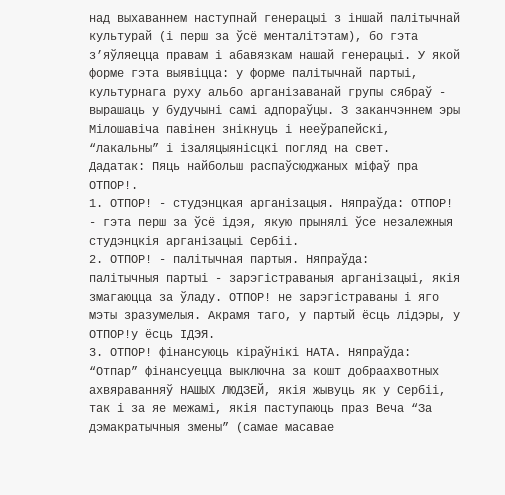над выхаваннем наступнай генерацыі з іншай палітычнай культурай (і перш за ўсё менталітэтам), бо гэта з’яўляецца правам і абавязкам нашай генерацыі. У якой форме гэта выявіцца: у форме палітычнай партыі, культурнага руху альбо арганізаванай групы сябраў - вырашаць у будучыні самі адпораўцы. З заканчэннем эры Мілошавіча павінен знікнуць і нееўрапейскі, “лакальны” і ізаляцыянісцкі погляд на свет.
Дадатак: Пяць найбольш распаўсюджаных міфаў пра ОТПОР!.
1. ОТПОР! - студэнцкая арганізацыя. Няпраўда: ОТПОР! - гэта перш за ўсё ідэя, якую прынялі ўсе незалежныя студэнцкія арганізацыі Сербіі.
2. ОТПОР! - палітычная партыя. Няпраўда:
палітычныя партыі - зарэгістраваныя арганізацыі, якія змагаюцца за ўладу. ОТПОР! не зарэгістраваны і яго мэты зразумелыя. Акрамя таго, у партый ёсць лідэры, у ОТПОР!у ёсць ІДЭЯ.
3. ОТПОР! фінансуюць кіраўнікі НАТА. Няпраўда: “Отпар” фінансуецца выключна за кошт добраахвотных ахвяраванняў НАШЫХ ЛЮДЗЕЙ, якія жывуць як у Сербіі, так і за яе межамі, якія паступаюць праз Веча “За дэмакратычныя змены” (самае масавае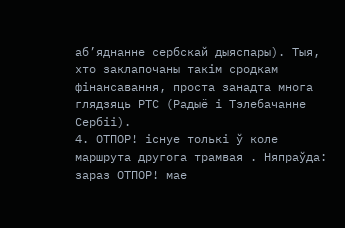аб’яднанне сербскай дыяспары). Тыя, хто заклапочаны такім сродкам фінансавання, проста занадта многа глядзяць РТС (Радыё і Тэлебачанне Сербіі).
4. ОТПОР! існуе толькі ў коле маршрута другога трамвая . Няпраўда: зараз ОТПОР! мае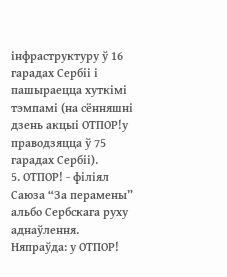інфраструктуру ў 16 гарадах Сербіі і пашыраецца хуткімі тэмпамі (на сённяшні дзень акцыі ОТПОР!у праводзяцца ў 75 гарадах Сербіі).
5. ОТПОР! - філіял Саюза “За перамены” альбо Сербскага руху аднаўлення. Няпраўда: у ОТПОР!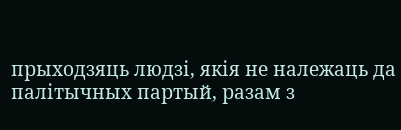прыходзяць людзі, якія не належаць да палітычных партый, разам з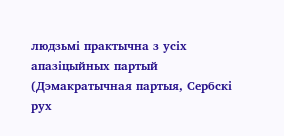людзьмі практычна з усіх апазіцыйных партый (Дэмакратычная партыя, Сербскі рух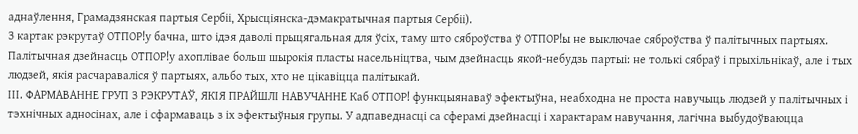аднаўлення, Грамадзянская партыя Сербіі, Хрысціянска-дэмакратычная партыя Сербіі).
З картак рэкрутаў ОТПОР!у бачна, што ідэя даволі прыцягальная для ўсіх, таму што сяброўства ў ОТПОР!ы не выключае сяброўства ў палітычных партыях. Палітычная дзейнасць ОТПОР!у ахоплівае больш шырокія пласты насельніцтва, чым дзейнасць якой-небудзь партыі: не толькі сябраў і прыхільнікаў, але і тых людзей, якія расчараваліся ў партыях, альбо тых, хто не цікавіцца палітыкай.
ІІІ. ФАРМАВАННЕ ГРУП З РЭКРУТАЎ, ЯКІЯ ПРАЙШЛІ НАВУЧАННЕ Каб ОТПОР! функцыянаваў эфектыўна, неабходна не проста навучыць людзей у палітычных і тэхнічных адносінах, але і сфармаваць з іх эфектыўныя групы. У адпаведнасці са сферамі дзейнасці і характарам навучання, лагічна выбудоўваюцца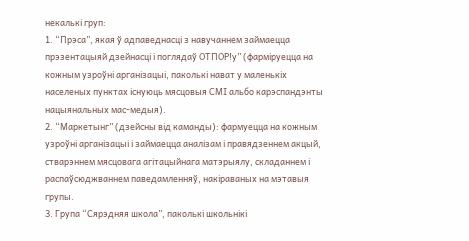некалькі груп:
1. “Прэса”, якая ў адпаведнасці з навучаннем займаецца прэзентацыяй дзейнасці і поглядаў ОТПОР!у” (фарміруецца на кожным узроўні арганізацыі, паколькі нават у маленькіх населеных пунктах існуюць мясцовыя СМІ альбо карэспандэнты нацыянальных мас-медыя).
2. “Маркетынг” (дзейсны від каманды): фармуецца на кожным узроўні арганізацыі і займаецца аналізам і правядзеннем акцый, стварэннем мясцовага агітацыйнага матэрыялу, складаннем і распаўсюджваннем паведамленняў, накіраваных на мэтавыя групы.
3. Група “Сярэдняя школа”, паколькі школьнікі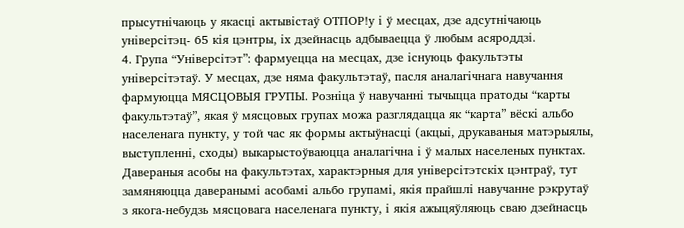прысутнічаюць у якасці актывістаў ОТПОР!у і ў месцах, дзе адсутнічаюць універсітэц- 65 кія цэнтры, іх дзейнасць адбываецца ў любым асяроддзі.
4. Група “Універсітэт”: фармуецца на месцах, дзе існуюць факультэты універсітэтаў. У месцах, дзе няма факультэтаў, пасля аналагічнага навучання фармуюцца МЯСЦОВЫЯ ГРУПЫ. Розніца ў навучанні тычыцца пратоды “карты факультэтаў”, якая ў мясцовых групах можа разглядацца як “карта” вёскі альбо населенага пункту, у той час як формы актыўнасці (акцыі, друкаваныя матэрыялы, выступленні, сходы) выкарыстоўваюцца аналагічна і ў малых населеных пунктах. Давераныя асобы на факультэтах, характэрныя для універсітэтскіх цэнтраў, тут замяняюцца даверанымі асобамі альбо групамі, якія прайшлі навучанне рэкрутаў з якога-небудзь мясцовага населенага пункту, і якія ажыцяўляюць сваю дзейнасць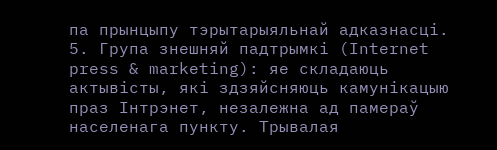па прынцыпу тэрытарыяльнай адказнасці.
5. Група знешняй падтрымкі (Internet press & marketing): яе складаюць актывісты, які здзяйсняюць камунікацыю праз Інтрэнет, незалежна ад памераў населенага пункту. Трывалая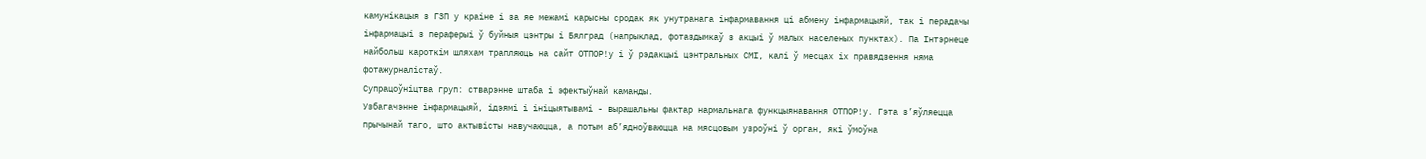камунікацыя з ГЗП у краіне і за яе межамі карысны сродак як унутранага інфармавання ці абмену інфармацыяй, так і перадачы інфармацыі з пераферыі ў буйныя цэнтры і Бялград (напрыклад, фотаздымкаў з акцыі ў малых населеных пунктах). Па Інтэрнеце найбольш кароткім шляхам трапляюць на сайт ОТПОР!у і ў рэдакцыі цэнтральных СМІ, калі ў месцах іх правядзення няма фотажурналістаў.
Супрацоўніцтва груп: стварэнне штаба і эфектыўнай каманды.
Узбагачэнне інфармацыяй, ідэямі і ініцыятывамі - вырашальны фактар нармальнага функцыянавання ОТПОР!у. Гэта з’яўляецца прычынай таго, што актывісты навучаюцца, а потым аб’ядноўваюцца на мясцовым узроўні ў орган, які ўмоўна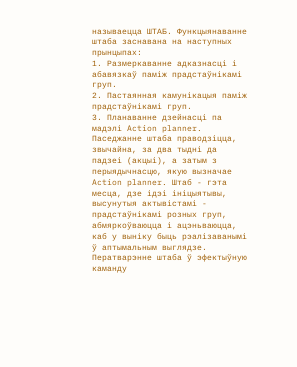называецца ШТАБ. Функцыянаванне штаба заснавана на наступных прынцыпах:
1. Размеркаванне адказнасці і абавязкаў паміж прадстаўнікамі груп.
2. Пастаянная камунікацыя паміж прадстаўнікамі груп.
3. Планаванне дзейнасці па мадэлі Action planner.
Паседжанне штаба праводзіцца, звычайна, за два тыдні да падзеі (акцыі), а затым з перыядычнасцю, якую вызначае Action planner. Штаб - гэта месца, дзе ідэі ініцыятывы, высунутыя актывістамі - прадстаўнікамі розных груп, абмяркоўваюцца і ацэньваюцца, каб у выніку быць рэалізаванымі ў аптымальным выглядзе.
Ператварэнне штаба ў эфектыўную каманду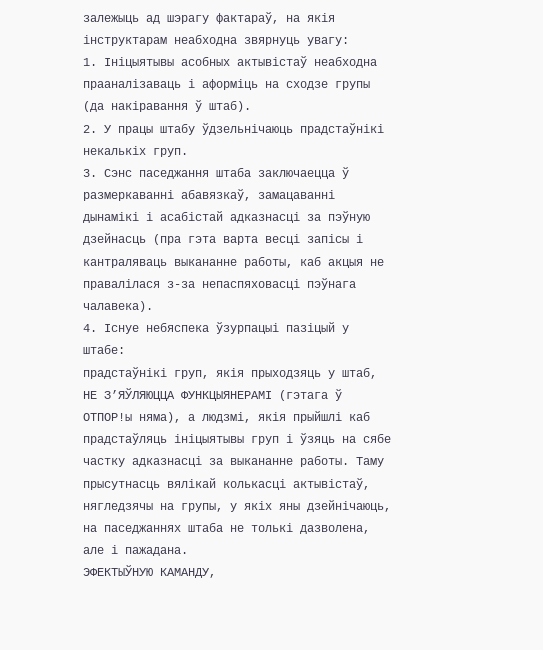залежыць ад шэрагу фактараў, на якія інструктарам неабходна звярнуць увагу:
1. Ініцыятывы асобных актывістаў неабходна прааналізаваць і аформіць на сходзе групы (да накіравання ў штаб).
2. У працы штабу ўдзельнічаюць прадстаўнікі некалькіх груп.
3. Сэнс паседжання штаба заключаецца ў размеркаванні абавязкаў, замацаванні дынамікі і асабістай адказнасці за пэўную дзейнасць (пра гэта варта весці запісы і кантраляваць выкананне работы, каб акцыя не правалілася з-за непаспяховасці пэўнага чалавека).
4. Існуе небяспека ўзурпацыі пазіцый у штабе:
прадстаўнікі груп, якія прыходзяць у штаб, НЕ З’ЯЎЛЯЮЦЦА ФУНКЦЫЯНЕРАМІ (гэтага ў ОТПОР!ы няма), а людзмі, якія прыйшлі каб прадстаўляць ініцыятывы груп і ўзяць на сябе частку адказнасці за выкананне работы. Таму прысутнасць вялікай колькасці актывістаў, нягледзячы на групы, у якіх яны дзейнічаюць, на паседжаннях штаба не толькі дазволена, але і пажадана.
ЭФЕКТЫЎНУЮ КАМАНДУ,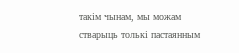такім чынам, мы можам стварыць толькі пастаянным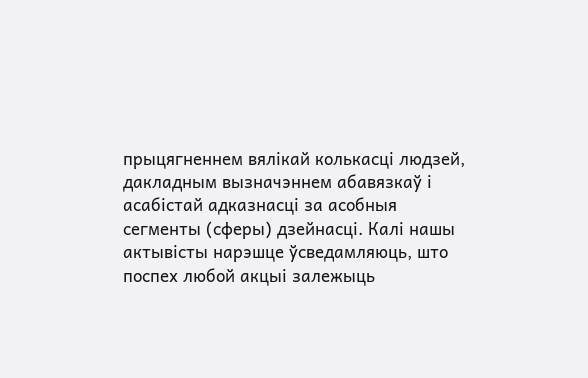прыцягненнем вялікай колькасці людзей, дакладным вызначэннем абавязкаў і асабістай адказнасці за асобныя сегменты (сферы) дзейнасці. Калі нашы актывісты нарэшце ўсведамляюць, што поспех любой акцыі залежыць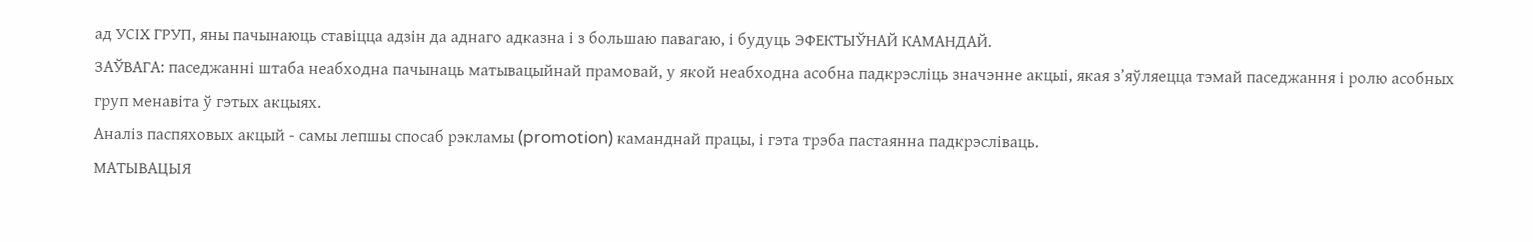ад УСІХ ГРУП, яны пачынаюць ставіцца адзін да аднаго адказна і з большаю павагаю, і будуць ЭФЕКТЫЎНАЙ КАМАНДАЙ.
ЗАЎВАГА: паседжанні штаба неабходна пачынаць матывацыйнай прамовай, у якой неабходна асобна падкрэсліць значэнне акцыі, якая з’яўляецца тэмай паседжання і ролю асобных груп менавіта ў гэтых акцыях.
Аналіз паспяховых акцый - самы лепшы спосаб рэкламы (promotion) каманднай працы, і гэта трэба пастаянна падкрэсліваць.
МАТЫВАЦЫЯ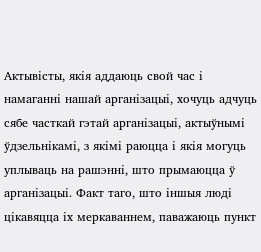Актывісты, якія аддаюць свой час і намаганні нашай арганізацыі, хочуць адчуць сябе часткай гэтай арганізацыі, актыўнымі ўдзельнікамі, з якімі раюцца і якія могуць уплываць на рашэнні, што прымаюцца ў арганізацыі. Факт таго, што іншыя люді цікавяцца іх меркаваннем, паважаюць пункт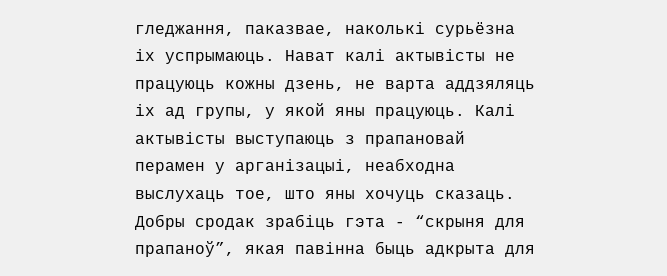гледжання, паказвае, наколькі сурьёзна іх успрымаюць. Нават калі актывісты не працуюць кожны дзень, не варта аддзяляць іх ад групы, у якой яны працуюць. Калі актывісты выступаюць з прапановай перамен у арганізацыі, неабходна выслухаць тое, што яны хочуць сказаць. Добры сродак зрабіць гэта - “скрыня для прапаноў”, якая павінна быць адкрыта для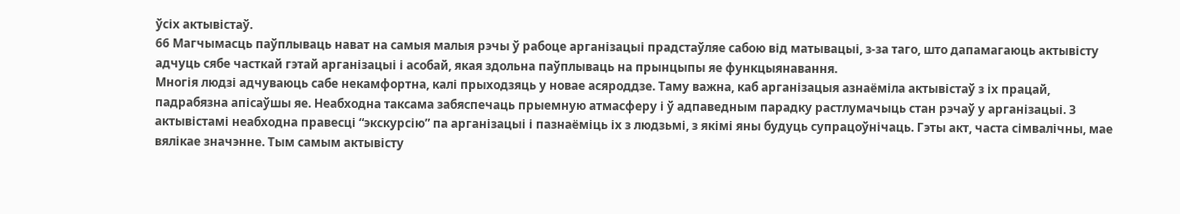ўсіх актывістаў.
66 Магчымасць паўплываць нават на самыя малыя рэчы ў рабоце арганізацыі прадстаўляе сабою від матывацыі, з-за таго, што дапамагаюць актывісту адчуць сябе часткай гэтай арганізацыі і асобай, якая здольна паўплываць на прынцыпы яе функцыянавання.
Многія людзі адчуваюць сабе некамфортна, калі прыходзяць у новае асяроддзе. Таму важна, каб арганізацыя азнаёміла актывістаў з іх працай, падрабязна апісаўшы яе. Неабходна таксама забяспечаць прыемную атмасферу і ў адпаведным парадку растлумачыць стан рэчаў у арганізацыі. З актывістамі неабходна правесці “экскурсію” па арганізацыі і пазнаёміць іх з людзьмі, з якімі яны будуць супрацоўнічаць. Гэты акт, часта сімвалічны, мае вялікае значэнне. Тым самым актывісту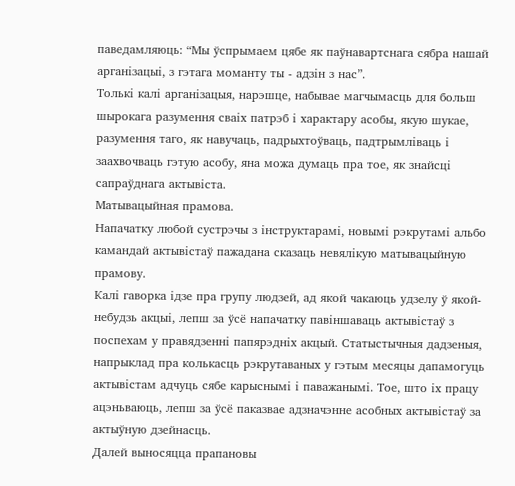паведамляюць: “Мы ўспрымаем цябе як паўнавартснага сябра нашай арганізацыі, з гэтага моманту ты - адзін з нас”.
Толькі калі арганізацыя, нарэшце, набывае магчымасць для больш шырокага разумення сваіх патрэб і характару асобы, якую шукае, разумення таго, як навучаць, падрыхтоўваць, падтрымліваць і заахвочваць гэтую асобу, яна можа думаць пра тое, як знайсці сапраўднага актывіста.
Матывацыйная прамова.
Напачатку любой сустрэчы з інструктарамі, новымі рэкрутамі альбо камандай актывістаў пажадана сказаць невялікую матывацыйную прамову.
Калі гаворка ідзе пра групу людзей, ад якой чакаюць удзелу ў якой-небудзь акцыі, лепш за ўсё напачатку павіншаваць актывістаў з поспехам у правядзенні папярэдніх акцый. Статыстычныя дадзеныя, напрыклад пра колькасць рэкрутаваных у гэтым месяцы дапамогуць актывістам адчуць сябе карыснымі і паважанымі. Тое, што іх працу ацэньваюць, лепш за ўсё паказвае адзначэнне асобных актывістаў за актыўную дзейнасць.
Далей выносяцца прапановы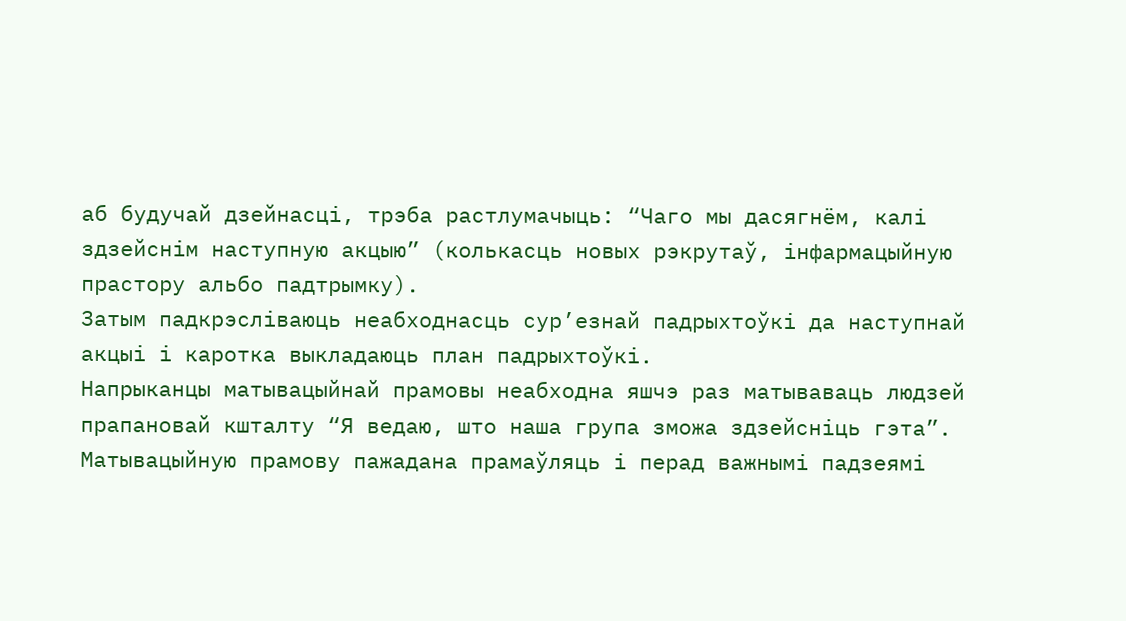аб будучай дзейнасці, трэба растлумачыць: “Чаго мы дасягнём, калі здзейснім наступную акцыю” (колькасць новых рэкрутаў, інфармацыйную прастору альбо падтрымку).
Затым падкрэсліваюць неабходнасць сур’езнай падрыхтоўкі да наступнай акцыі і каротка выкладаюць план падрыхтоўкі.
Напрыканцы матывацыйнай прамовы неабходна яшчэ раз матываваць людзей прапановай кшталту “Я ведаю, што наша група зможа здзейсніць гэта”.
Матывацыйную прамову пажадана прамаўляць і перад важнымі падзеямі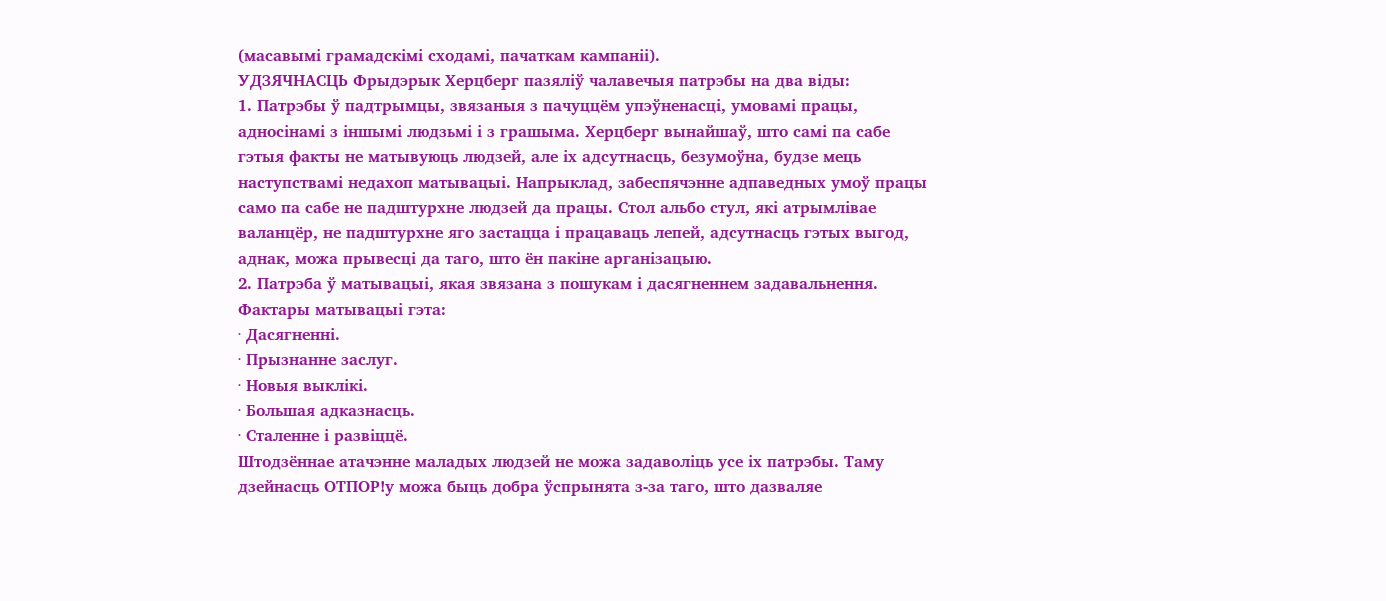(масавымі грамадскімі сходамі, пачаткам кампаніі).
УДЗЯЧНАСЦЬ Фрыдэрык Херцберг пазяліў чалавечыя патрэбы на два віды:
1. Патрэбы ў падтрымцы, звязаныя з пачуццём упэўненасці, умовамі працы, адносінамі з іншымі людзьмі і з грашыма. Херцберг вынайшаў, што самі па сабе гэтыя факты не матывуюць людзей, але іх адсутнасць, безумоўна, будзе мець наступствамі недахоп матывацыі. Напрыклад, забеспячэнне адпаведных умоў працы само па сабе не падштурхне людзей да працы. Стол альбо стул, які атрымлівае валанцёр, не падштурхне яго застацца і працаваць лепей, адсутнасць гэтых выгод, аднак, можа прывесці да таго, што ён пакіне арганізацыю.
2. Патрэба ў матывацыі, якая звязана з пошукам і дасягненнем задавальнення. Фактары матывацыі гэта:
· Дасягненні.
· Прызнанне заслуг.
· Новыя выклікі.
· Большая адказнасць.
· Сталенне і развіццё.
Штодзённае атачэнне маладых людзей не можа задаволіць усе іх патрэбы. Таму дзейнасць ОТПОР!у можа быць добра ўспрынята з-за таго, што дазваляе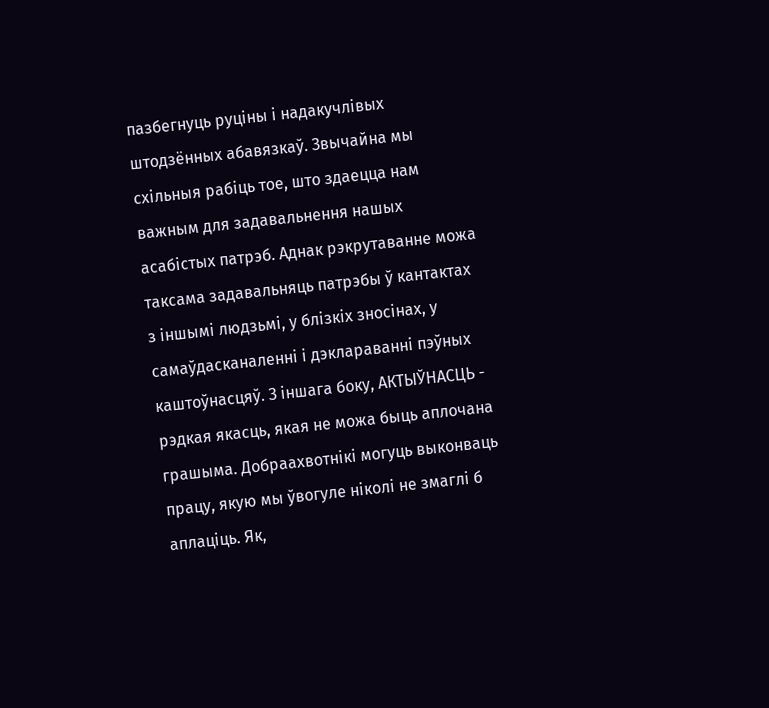пазбегнуць руціны і надакучлівых штодзённых абавязкаў. Звычайна мы схільныя рабіць тое, што здаецца нам важным для задавальнення нашых асабістых патрэб. Аднак рэкрутаванне можа таксама задавальняць патрэбы ў кантактах з іншымі людзьмі, у блізкіх зносінах, у самаўдасканаленні і дэклараванні пэўных каштоўнасцяў. З іншага боку, АКТЫЎНАСЦЬ - рэдкая якасць, якая не можа быць аплочана грашыма. Добраахвотнікі могуць выконваць працу, якую мы ўвогуле ніколі не змаглі б аплаціць. Як,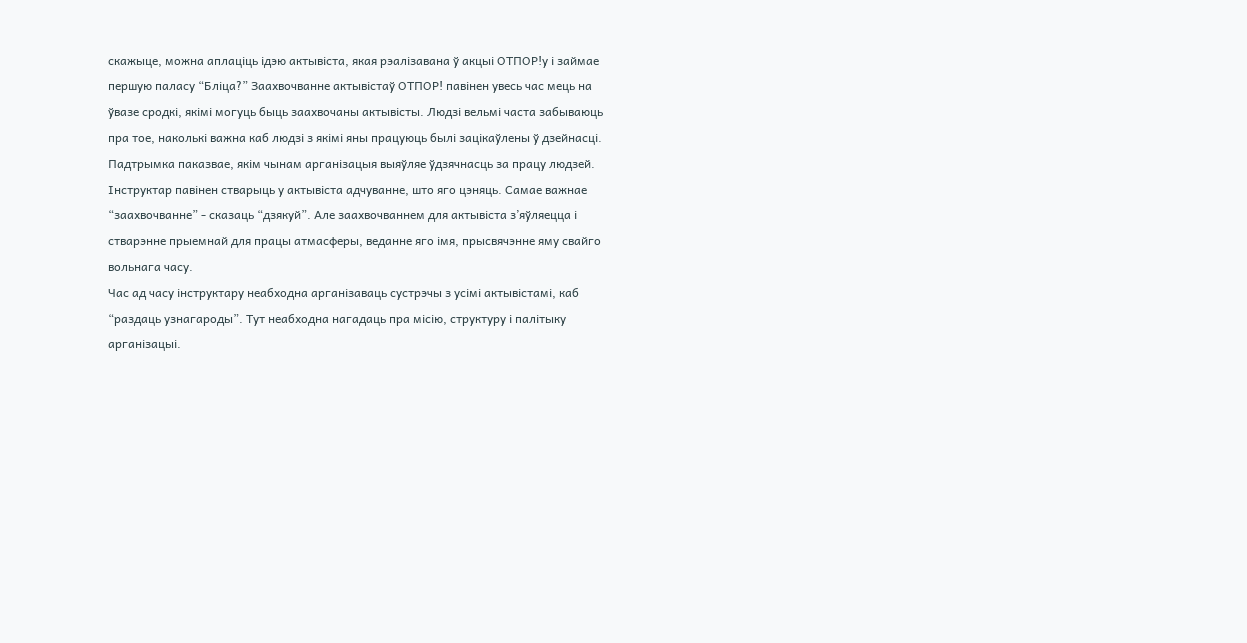скажыце, можна аплаціць ідэю актывіста, якая рэалізавана ў акцыі ОТПОР!у і займае першую паласу “Бліца?” Заахвочванне актывістаў ОТПОР! павінен увесь час мець на ўвазе сродкі, якімі могуць быць заахвочаны актывісты. Людзі вельмі часта забываюць пра тое, наколькі важна каб людзі з якімі яны працуюць былі зацікаўлены ў дзейнасці. Падтрымка паказвае, якім чынам арганізацыя выяўляе ўдзячнасць за працу людзей.
Інструктар павінен стварыць у актывіста адчуванне, што яго цэняць. Самае важнае “заахвочванне” - сказаць “дзякуй”. Але заахвочваннем для актывіста з’яўляецца і стварэнне прыемнай для працы атмасферы, веданне яго імя, прысвячэнне яму свайго вольнага часу.
Час ад часу інструктару неабходна арганізаваць сустрэчы з усімі актывістамі, каб “раздаць узнагароды”. Тут неабходна нагадаць пра місію, структуру і палітыку арганізацыі.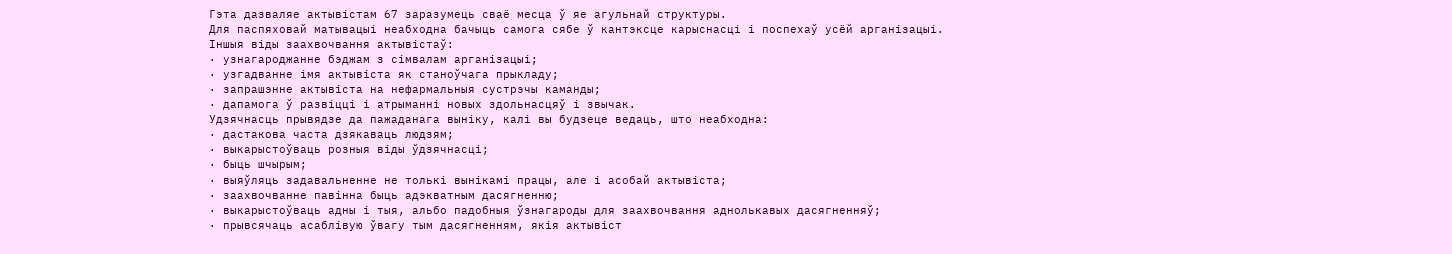Гэта дазваляе актывістам 67 заразумець сваё месца ў яе агульнай структуры.
Для паспяховай матывацыі неабходна бачыць самога сябе ў кантэксце карыснасці і поспехаў усёй арганізацыі.
Іншыя віды заахвочвання актывістаў:
· узнагароджанне бэджам з сімвалам арганізацыі;
· узгадванне імя актывіста як станоўчага прыкладу;
· запрашэнне актывіста на нефармальныя сустрэчы каманды;
· дапамога ў развіцці і атрыманні новых здольнасцяў і звычак.
Удзячнасць прывядзе да пажаданага выніку, калі вы будзеце ведаць, што неабходна:
· дастакова часта дзякаваць людзям;
· выкарыстоўваць розныя віды ўдзячнасці;
· быць шчырым;
· выяўляць задавальненне не толькі вынікамі працы, але і асобай актывіста;
· заахвочванне павінна быць адэкватным дасягненню;
· выкарыстоўваць адны і тыя, альбо падобныя ўзнагароды для заахвочвання аднолькавых дасягненняў;
· прывсячаць асаблівую ўвагу тым дасягненням, якія актывіст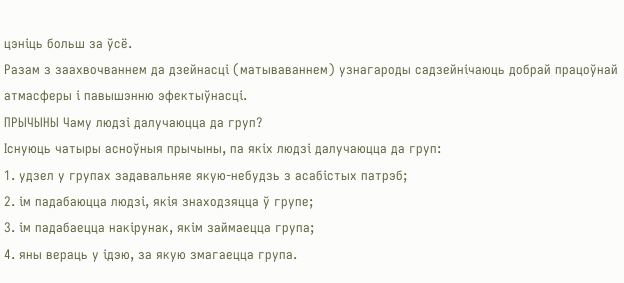цэніць больш за ўсё.
Разам з заахвочваннем да дзейнасці (матываваннем) узнагароды садзейнічаюць добрай працоўнай атмасферы і павышэнню эфектыўнасці.
ПРЫЧЫНЫ Чаму людзі далучаюцца да груп?
Існуюць чатыры асноўныя прычыны, па якіх людзі далучаюцца да груп:
1. удзел у групах задавальняе якую-небудзь з асабістых патрэб;
2. ім падабаюцца людзі, якія знаходзяцца ў групе;
3. ім падабаецца накірунак, якім займаецца група;
4. яны вераць у ідэю, за якую змагаецца група.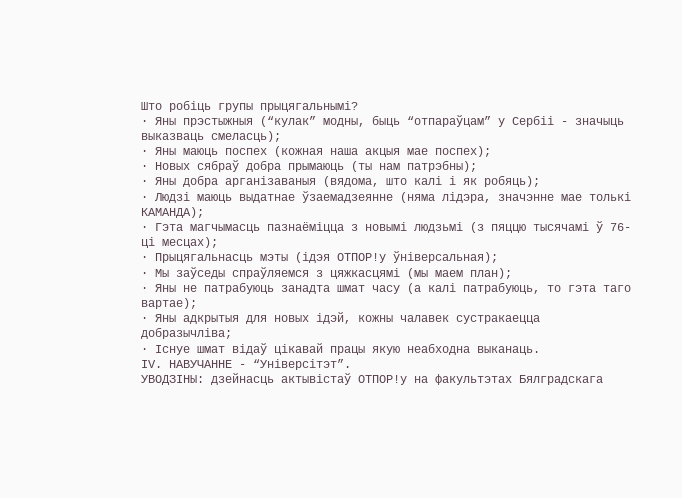Што робіць групы прыцягальнымі?
· Яны прэстыжныя (“кулак” модны, быць “отпараўцам” у Сербіі - значыць выказваць смеласць);
· Яны маюць поспех (кожная наша акцыя мае поспех);
· Новых сябраў добра прымаюць (ты нам патрэбны);
· Яны добра арганізаваныя (вядома, што калі і як робяць);
· Людзі маюць выдатнае ўзаемадзеянне (няма лідэра, значэнне мае толькі КАМАНДА);
· Гэта магчымасць пазнаёміцца з новымі людзьмі (з пяццю тысячамі ў 76-ці месцах);
· Прыцягальнасць мэты (ідэя ОТПОР!у ўніверсальная);
· Мы заўседы спраўляемся з цяжкасцямі (мы маем план);
· Яны не патрабуюць занадта шмат часу (а калі патрабуюць, то гэта таго вартае);
· Яны адкрытыя для новых ідэй, кожны чалавек сустракаецца добразычліва;
· Існуе шмат відаў цікавай працы якую неабходна выканаць.
ІV. НАВУЧАННЕ - “Універсітэт”.
УВОДЗІНЫ: дзейнасць актывістаў ОТПОР!у на факультэтах Бялградскага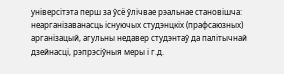універсітэта перш за ўсё ўлічвае рэальнае становішча: неарганізаванасць існуючых студэнцкіх (прафсаюзных) арганізацый, агульны недавер студэнтаў да палітычнай дзейнасці, рэпрэсіўныя меры і г.д.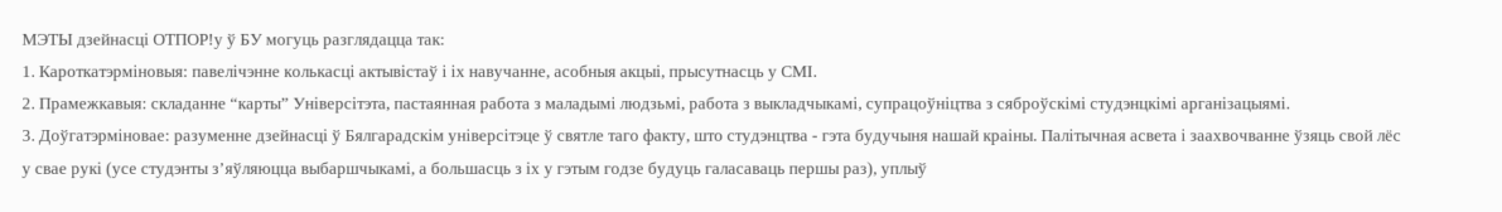МЭТЫ дзейнасці ОТПОР!у ў БУ могуць разглядацца так:
1. Кароткатэрміновыя: павелічэнне колькасці актывістаў і іх навучанне, асобныя акцыі, прысутнасць у СМІ.
2. Прамежкавыя: складанне “карты” Універсітэта, пастаянная работа з маладымі людзьмі, работа з выкладчыкамі, супрацоўніцтва з сяброўскімі студэнцкімі арганізацыямі.
3. Доўгатэрміновае: разуменне дзейнасці ў Бялгарадскім універсітэце ў святле таго факту, што студэнцтва - гэта будучыня нашай краіны. Палітычная асвета і заахвочванне ўзяць свой лёс у свае рукі (усе студэнты з’яўляюцца выбаршчыкамі, а большасць з іх у гэтым годзе будуць галасаваць першы раз), уплыў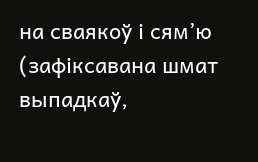на сваякоў і сям’ю (зафіксавана шмат выпадкаў,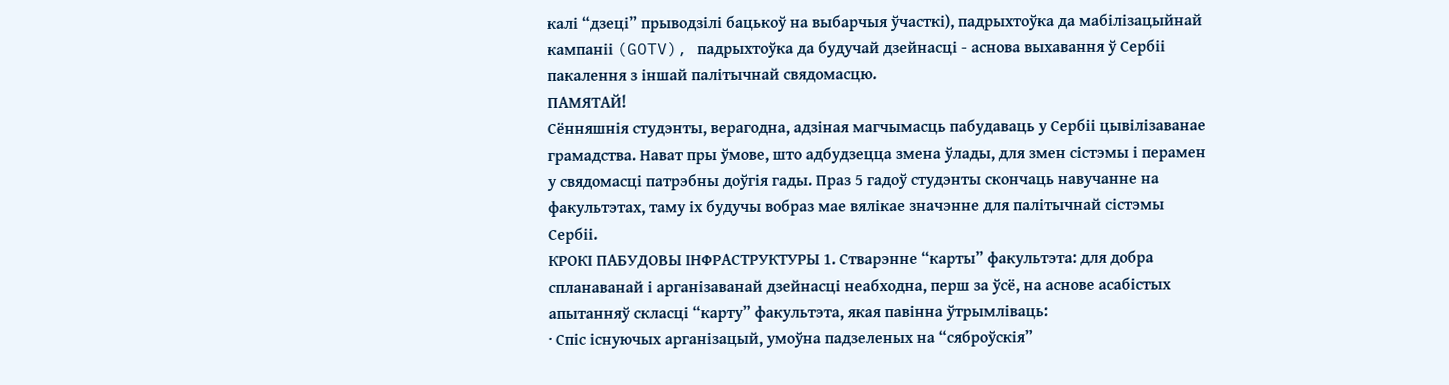калі “дзеці” прыводзілі бацькоў на выбарчыя ўчасткі), падрыхтоўка да мабілізацыйнай кампаніі (GOTV), падрыхтоўка да будучай дзейнасці - аснова выхавання ў Сербіі пакалення з іншай палітычнай свядомасцю.
ПАМЯТАЙ!
Сённяшнія студэнты, верагодна, адзіная магчымасць пабудаваць у Сербіі цывілізаванае грамадства. Нават пры ўмове, што адбудзецца змена ўлады, для змен сістэмы і перамен у свядомасці патрэбны доўгія гады. Праз 5 гадоў студэнты скончаць навучанне на факультэтах, таму іх будучы вобраз мае вялікае значэнне для палітычнай сістэмы Сербіі.
КРОКІ ПАБУДОВЫ ІНФРАСТРУКТУРЫ 1. Стварэнне “карты” факультэта: для добра спланаванай і арганізаванай дзейнасці неабходна, перш за ўсё, на аснове асабістых апытанняў скласці “карту” факультэта, якая павінна ўтрымліваць:
· Спіс існуючых арганізацый, умоўна падзеленых на “сяброўскія”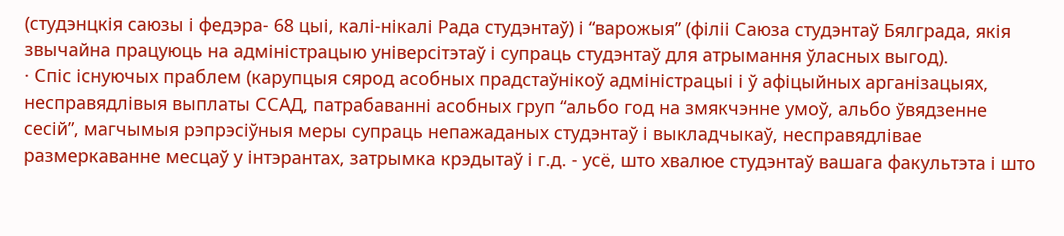(студэнцкія саюзы і федэра- 68 цыі, калі-нікалі Рада студэнтаў) і “варожыя” (філіі Саюза студэнтаў Бялграда, якія звычайна працуюць на адміністрацыю універсітэтаў і супраць студэнтаў для атрымання ўласных выгод).
· Спіс існуючых праблем (карупцыя сярод асобных прадстаўнікоў адміністрацыі і ў афіцыйных арганізацыях, несправядлівыя выплаты ССАД, патрабаванні асобных груп “альбо год на змякчэнне умоў, альбо ўвядзенне сесій”, магчымыя рэпрэсіўныя меры супраць непажаданых студэнтаў і выкладчыкаў, несправядлівае размеркаванне месцаў у інтэрантах, затрымка крэдытаў і г.д. - усё, што хвалюе студэнтаў вашага факультэта і што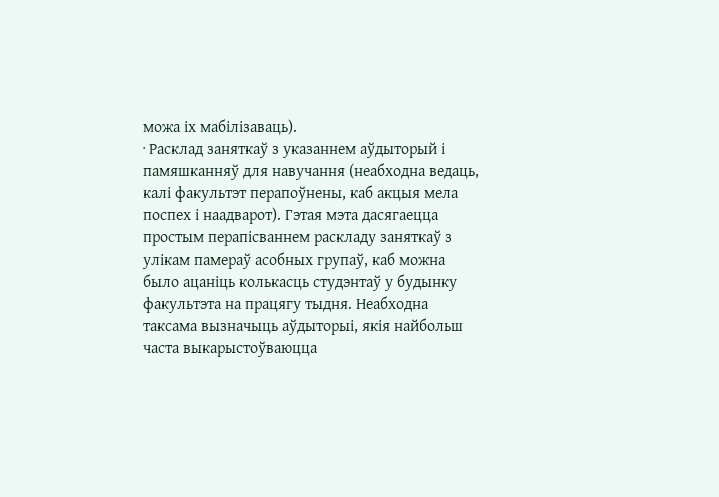можа іх мабілізаваць).
· Расклад заняткаў з указаннем аўдыторый і памяшканняў для навучання (неабходна ведаць, калі факультэт перапоўнены, каб акцыя мела поспех і наадварот). Гэтая мэта дасягаецца простым перапісваннем раскладу заняткаў з улікам памераў асобных групаў, каб можна было ацаніць колькасць студэнтаў у будынку факультэта на працягу тыдня. Неабходна таксама вызначыць аўдыторыі, якія найбольш часта выкарыстоўваюцца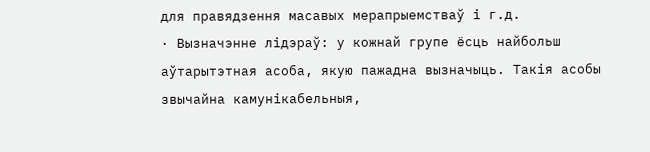для правядзення масавых мерапрыемстваў і г.д.
· Вызначэнне лідэраў: у кожнай групе ёсць найбольш аўтарытэтная асоба, якую пажадна вызначыць. Такія асобы звычайна камунікабельныя,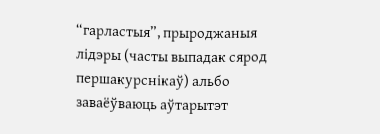“гарластыя”, прыроджаныя лідэры (часты выпадак сярод першакурснікаў) альбо заваёўваюць аўтарытэт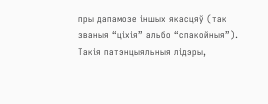пры дапамозе іншых якасцяў (так званыя “ціхія” альбо “спакойныя”). Такія патэнцыяльныя лідэры,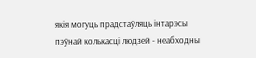якія могуць прадстаўляць інтарэсы пэўнай колькасці людзей - неабходны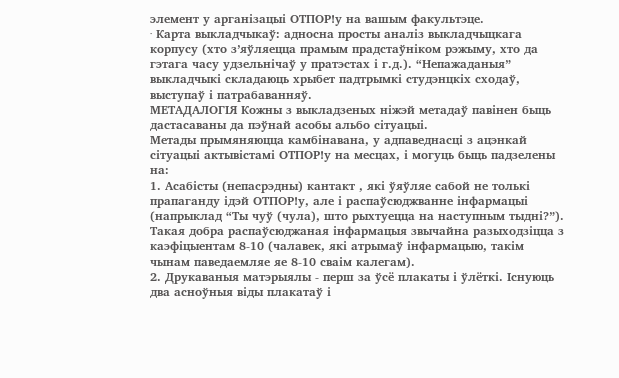элемент у арганізацыі ОТПОР!у на вашым факультэце.
· Карта выкладчыкаў: адносна просты аналіз выкладчыцкага корпусу (хто з’яўляецца прамым прадстаўніком рэжыму, хто да гэтага часу удзельнічаў у пратэстах і г.д.). “Непажаданыя” выкладчыкі складаюць хрыбет падтрымкі студэнцкіх сходаў, выступаў і патрабаванняў.
МЕТАДАЛОГІЯ Кожны з выкладзеных ніжэй метадаў павінен быць дастасаваны да пэўнай асобы альбо сітуацыі.
Метады прымяняюцца камбінавана, у адпаведнасці з ацэнкай сітуацыі актывістамі ОТПОР!у на месцах, і могуць быць падзелены на:
1. Асабісты (непасрэдны) кантакт , які ўяўляе сабой не толькі прапаганду ідэй ОТПОР!у, але і распаўсюджванне інфармацыі (напрыклад “Ты чуў (чула), што рыхтуецца на наступным тыдні?”). Такая добра распаўсюджаная інфармацыя звычайна разыходзіцца з каэфіцыентам 8-10 (чалавек, які атрымаў інфармацыю, такім чынам паведаемляе яе 8-10 сваім калегам).
2. Друкаваныя матэрыялы - перш за ўсё плакаты і ўлёткі. Існуюць два асноўныя віды плакатаў і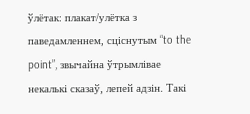ўлётак: плакат/улётка з паведамленнем, сціснутым “to the point”, звычайна ўтрымлівае некалькі сказаў, лепей адзін. Такі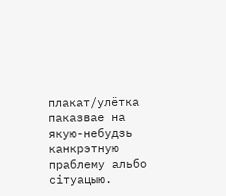плакат/улётка паказвае на якую-небудзь канкрэтную праблему альбо сітуацыю.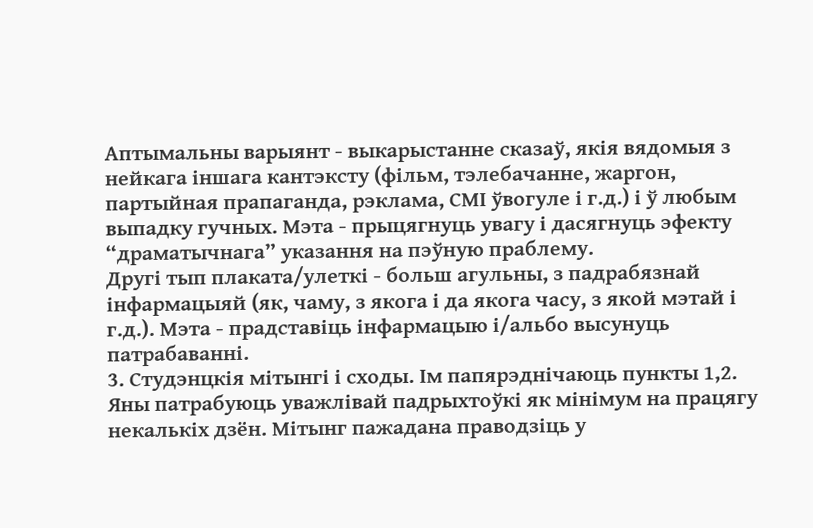Аптымальны варыянт - выкарыстанне сказаў, якія вядомыя з нейкага іншага кантэксту (фільм, тэлебачанне, жаргон, партыйная прапаганда, рэклама, СМІ ўвогуле і г.д.) і ў любым выпадку гучных. Мэта - прыцягнуць увагу і дасягнуць эфекту “драматычнага” указання на пэўную праблему.
Другі тып плаката/улеткі - больш агульны, з падрабязнай інфармацыяй (як, чаму, з якога і да якога часу, з якой мэтай і г.д.). Мэта - прадставіць інфармацыю і/альбо высунуць патрабаванні.
3. Студэнцкія мітынгі і сходы. Ім папярэднічаюць пункты 1,2. Яны патрабуюць уважлівай падрыхтоўкі як мінімум на працягу некалькіх дзён. Мітынг пажадана праводзіць у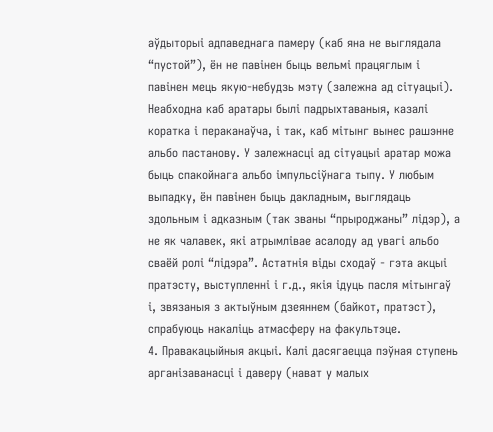аўдыторыі адпаведнага памеру (каб яна не выглядала “пустой”), ён не павінен быць вельмі працяглым і павінен мець якую-небудзь мэту (залежна ад сітуацыі). Неабходна каб аратары былі падрыхтаваныя, казалі коратка і пераканаўча, і так, каб мітынг вынес рашэнне альбо пастанову. У залежнасці ад сітуацыі аратар можа быць спакойнага альбо імпульсіўнага тыпу. У любым выпадку, ён павінен быць дакладным, выглядаць здольным і адказным (так званы “прыроджаны” лідэр), а не як чалавек, які атрымлівае асалоду ад увагі альбо сваёй ролі “лідэра”. Астатнія віды сходаў - гэта акцыі пратэсту, выступленні і г.д., якія ідуць пасля мітынгаў і, звязаныя з актыўным дзеяннем (байкот, пратэст), спрабуюць накаліць атмасферу на факультэце.
4. Правакацыйныя акцыі. Калі дасягаецца пэўная ступень арганізаванасці і даверу (нават у малых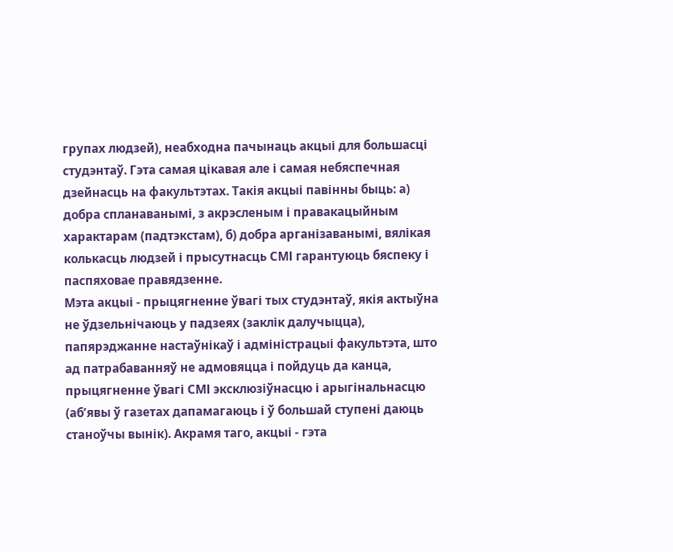групах людзей), неабходна пачынаць акцыі для большасці студэнтаў. Гэта самая цікавая але і самая небяспечная дзейнасць на факультэтах. Такія акцыі павінны быць: а) добра спланаванымі, з акрэсленым і правакацыйным характарам (падтэкстам), б) добра арганізаванымі, вялікая колькасць людзей і прысутнасць СМІ гарантуюць бяспеку і паспяховае правядзенне.
Мэта акцыі - прыцягненне ўвагі тых студэнтаў, якія актыўна не ўдзельнічаюць у падзеях (заклік далучыцца), папярэджанне настаўнікаў і адміністрацыі факультэта, што ад патрабаванняў не адмовяцца і пойдуць да канца, прыцягненне ўвагі СМІ эксклюзіўнасцю і арыгінальнасцю (аб’явы ў газетах дапамагаюць і ў большай ступені даюць станоўчы вынік). Акрамя таго, акцыі - гэта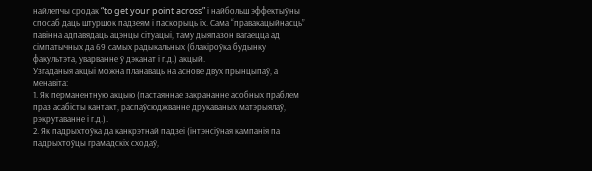найлепчы сродак “to get your point across” і найбольш эффектыўны спосаб даць штуршок падзеям і паскорыць іх. Сама “правакацыйнасць” павінна адпавядаць ацэнцы сітуацыі, таму дыяпазон вагаецца ад сімпатычных да 69 самых радыкальных (блакіроўка будынку факультэта, уварванне ў дэканат і г.д.) акцый.
Узгаданыя акцыі можна планаваць на аснове двух прынцыпаў, а менавіта:
1. Як перманентную акцыю (пастаяннае закрананне асобных праблем праз асабісты кантакт, распаўсюджванне друкаваных матэрыялаў, рэкрутаванне і г.д.).
2. Як падрыхтоўка да канкрэтнай падзеі (інтэнсіўная кампанія па падрыхтоўцы грамадскіх сходаў,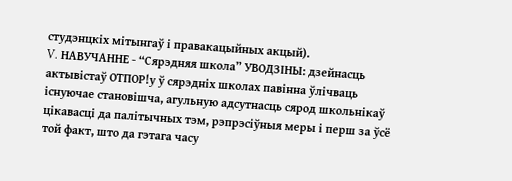студэнцкіх мітынгаў і правакацыйных акцый).
V. НАВУЧАННЕ - “Сярэдняя школа” УВОДЗІНЫ: дзейнасць актывістаў ОТПОР!у ў сярэдніх школах павінна ўлічваць існуючае становішча, агульную адсутнасць сярод школьнікаў цікавасці да палітычных тэм, рэпрэсіўныя меры і перш за ўсё той факт, што да гэтага часу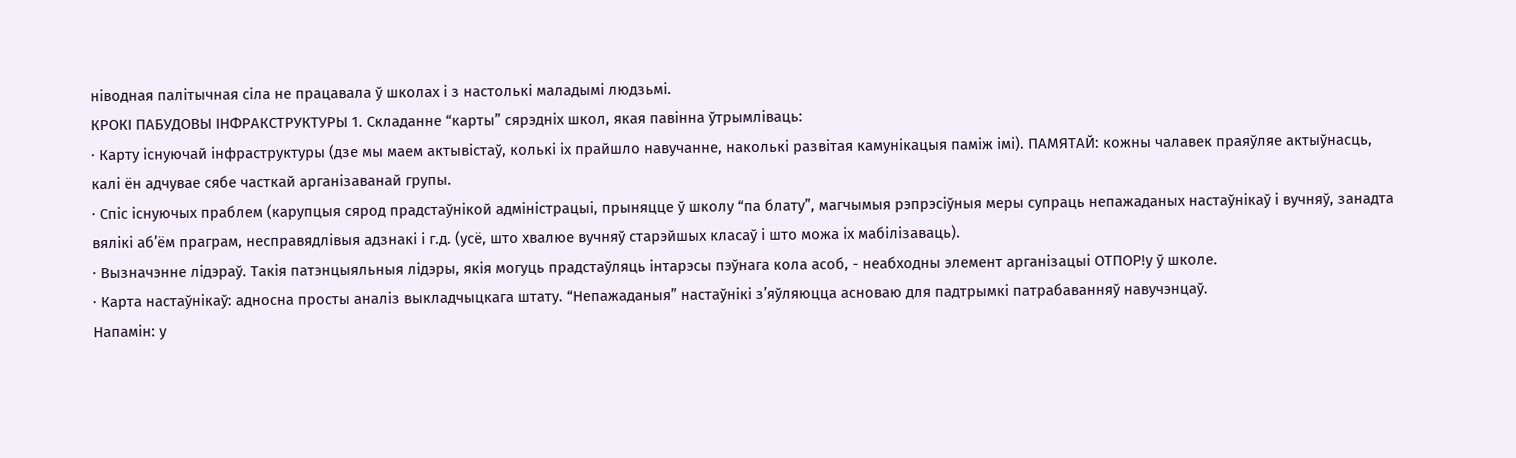ніводная палітычная сіла не працавала ў школах і з настолькі маладымі людзьмі.
КРОКІ ПАБУДОВЫ ІНФРАКСТРУКТУРЫ 1. Складанне “карты” сярэдніх школ, якая павінна ўтрымліваць:
· Карту існуючай інфраструктуры (дзе мы маем актывістаў, колькі іх прайшло навучанне, наколькі развітая камунікацыя паміж імі). ПАМЯТАЙ: кожны чалавек праяўляе актыўнасць, калі ён адчувае сябе часткай арганізаванай групы.
· Спіс існуючых праблем (карупцыя сярод прадстаўнікой адміністрацыі, прыняцце ў школу “па блату”, магчымыя рэпрэсіўныя меры супраць непажаданых настаўнікаў і вучняў, занадта вялікі аб’ём праграм, несправядлівыя адзнакі і г.д. (усё, што хвалюе вучняў старэйшых класаў і што можа іх мабілізаваць).
· Вызначэнне лідэраў. Такія патэнцыяльныя лідэры, якія могуць прадстаўляць інтарэсы пэўнага кола асоб, - неабходны элемент арганізацыі ОТПОР!у ў школе.
· Карта настаўнікаў: адносна просты аналіз выкладчыцкага штату. “Непажаданыя” настаўнікі з’яўляюцца асноваю для падтрымкі патрабаванняў навучэнцаў.
Напамін: у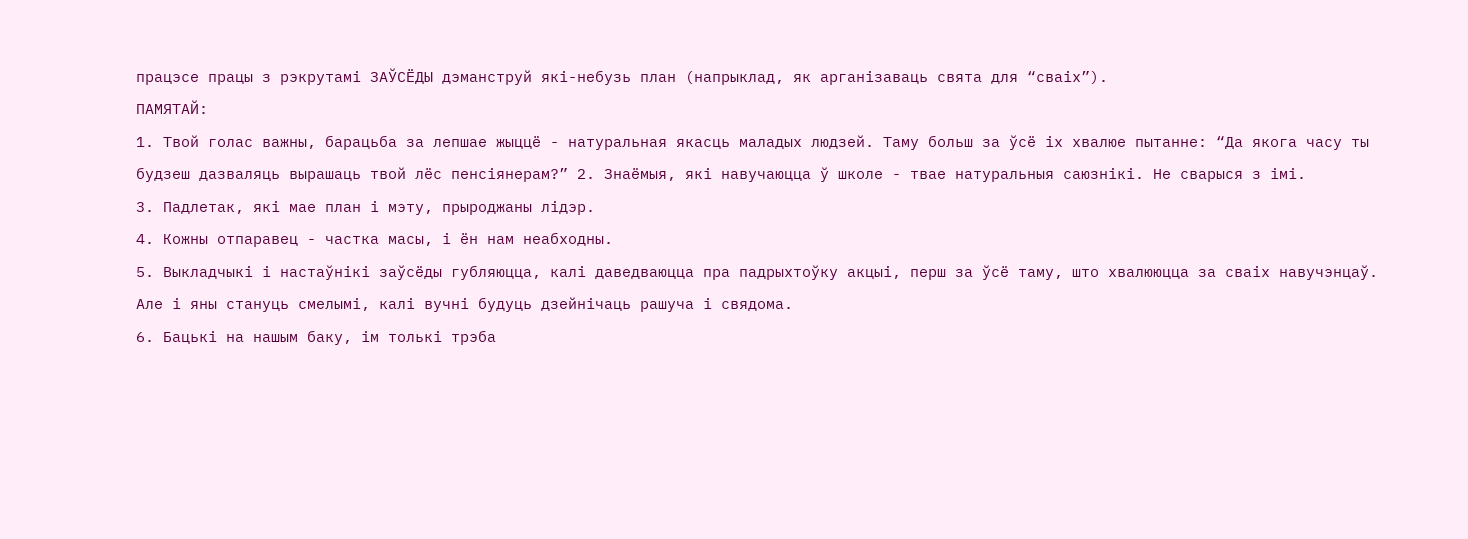працэсе працы з рэкрутамі ЗАЎСЁДЫ дэманструй які-небузь план (напрыклад, як арганізаваць свята для “сваіх”).
ПАМЯТАЙ:
1. Твой голас важны, барацьба за лепшае жыццё - натуральная якасць маладых людзей. Таму больш за ўсё іх хвалюе пытанне: “Да якога часу ты будзеш дазваляць вырашаць твой лёс пенсіянерам?” 2. Знаёмыя, які навучаюцца ў школе - твае натуральныя саюзнікі. Не сварыся з імі.
3. Падлетак, які мае план і мэту, прыроджаны лідэр.
4. Кожны отпаравец - частка масы, і ён нам неабходны.
5. Выкладчыкі і настаўнікі заўсёды губляюцца, калі даведваюцца пра падрыхтоўку акцыі, перш за ўсё таму, што хвалююцца за сваіх навучэнцаў. Але і яны стануць смелымі, калі вучні будуць дзейнічаць рашуча і свядома.
6. Бацькі на нашым баку, ім толькі трэба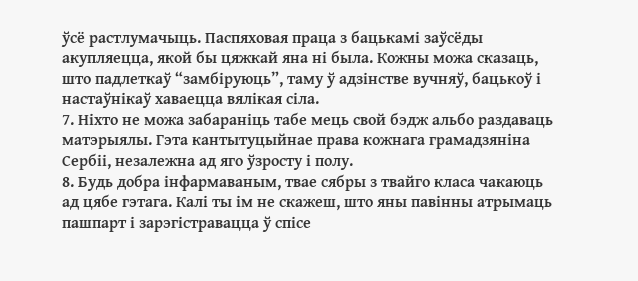ўсё растлумачыць. Паспяховая праца з бацькамі заўсёды акупляецца, якой бы цяжкай яна ні была. Кожны можа сказаць, што падлеткаў “замбіруюць”, таму ў адзінстве вучняў, бацькоў і настаўнікаў хаваецца вялікая сіла.
7. Ніхто не можа забараніць табе мець свой бэдж альбо раздаваць матэрыялы. Гэта кантытуцыйнае права кожнага грамадзяніна Сербіі, незалежна ад яго ўзросту і полу.
8. Будь добра інфармаваным, твае сябры з твайго класа чакаюць ад цябе гэтага. Калі ты ім не скажеш, што яны павінны атрымаць пашпарт і зарэгістравацца ў спісе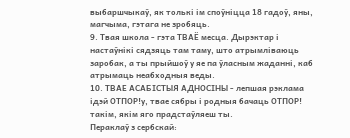выбаршчыкаў, як толькі ім споўніцца 18 гадоў, яны, магчыма, гэтага не зробяць.
9. Твая школа - гэта ТВАЁ месца. Дырэктар і настаўнікі сядзяць там таму, што атрымліваюць заробак, а ты прыйшоў у яе па ўласным жаданні, каб атрымаць неабходныя веды.
10. ТВАЕ АСАБІСТЫЯ АДНОСІНЫ - лепшая рэклама ідэй ОТПОР!у, твае сябры і родныя бачаць ОТПОР! такім, якім яго прадстаўляеш ты.
Пераклаў з сербскай: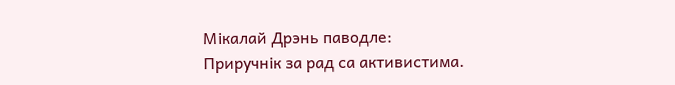Мікалай Дрэнь паводле:
Приручнік за рад са активистима.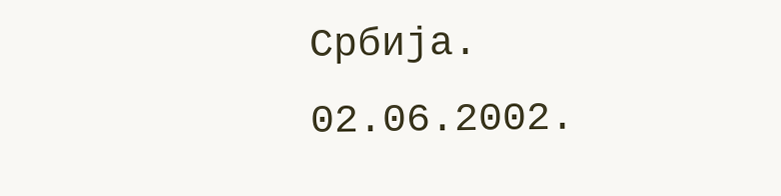Србиjа.
02.06.2002.